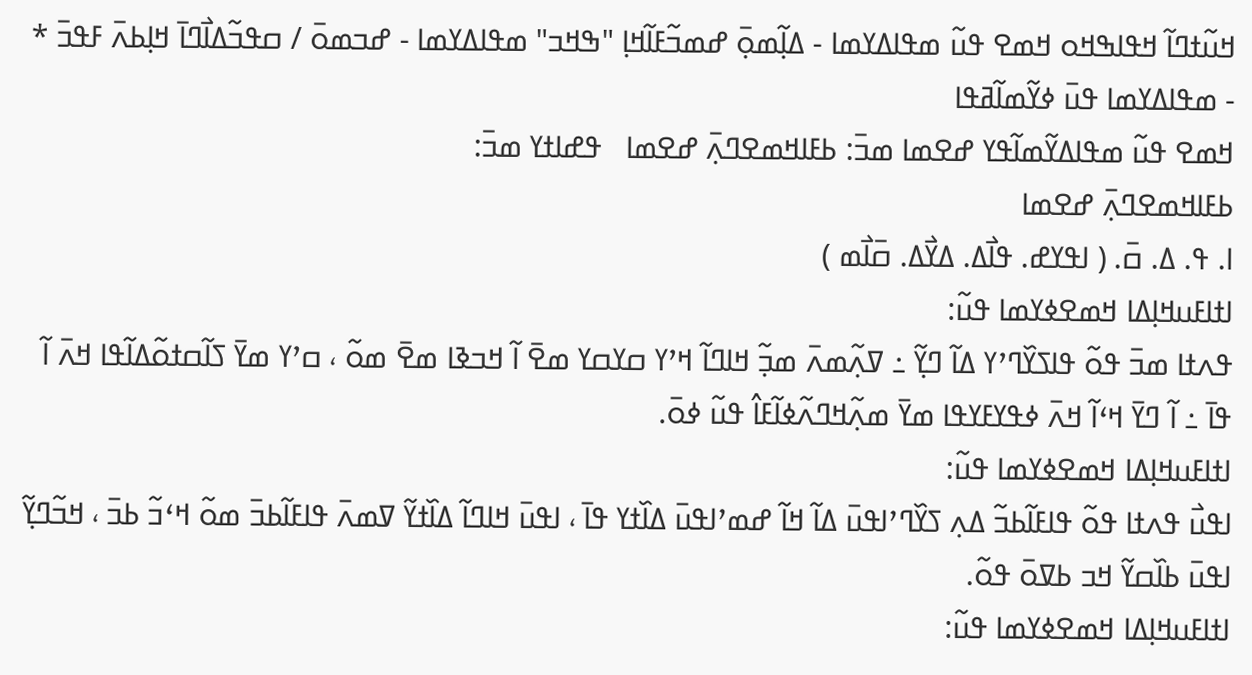ߞߎ߬ߙߣߊ߬ ߞߟߊߒߞߋ ߞߘߐ ߟߎ߬ ߘߟߊߡߌߘߊ - ߡߊ߲߬ߘߋ߲߫ ߝߘߏ߬ߓߊ߬ߞߊ߲ "ߒߞߏ" ߘߟߊߡߌߘߊ - ߝߏߘߋ߫ / ߛߟߏ߬ߡߊ߯ߣߊ߫ ߞߊ߲ߕߍ߫ ߓߟߏ߫ * - ߘߟߊߡߌߘߊ ߟߎ߫ ߦߌ߬ߘߊ߬ߥߟߊ
ߞߘߐ ߟߎ߬ ߘߟߊߡߌ߬ߘߊ߬ߟߌ ߝߐߘߊ ߘߏ߫: ߕߓߊߞߘߐߣߍ߲߫ ߝߐߘߊ   ߟߝߊߙߌ ߘߏ߫:
ߕߓߊߞߘߐߣߍ߲߫ ߝߐߘߊ
ߊ. ߟ. ߡ. ߛ߫. ( ߊߟߌߝ. ߟߊ߯ߡ. ߡߌ߯ߡ. ߛ߫ߊ߯ߘ )
ߊߙߊߓߎߞߊ߲ߡߊ ߞߘߐߦߌߘߊ ߟߎ߬:
ߟߍߙߊ ߘߏ߫ ߟߋ߬ ߟߊߖߌ߰ߣߴߌ ߡߊ߬ ߣߌ߲߬ ߸ ߜߍ߲߬ߘߍ߫ ߘߏ߲߬ ߞߊߣߊ߬ ߞߴߌ ߛߌߛߌ ߘߐ߫ ߊ߬ ߞߏߢߊ ߘߐ߫ ߘߋ߬ ، ߛߴߌ ߘߌ߫ ߖߊ߬ߛߙߋ߬ߡߊ߬ߟߊ ߞߍ߫ ߊ߬ ߟߊ߫ ߸ ߊ߬ ߣߌ߫ ߞߵߊ߬ ߞߍ߫ ߦߟߌߓߌߟߊ ߘߌ߫ ߘߍ߲߬ߞߣߍ߬ߦߊ߬ߓߊ߮ ߟߎ߬ ߦߋ߫.
ߊߙߊߓߎߞߊ߲ߡߊ ߞߘߐߦߌߘߊ ߟߎ߬:
ߊߟߎ߯ ߟߍߙߊ ߟߋ߬ ߟߊߓߊ߬ߕߏ߬ ߡߍ߲ ߖߌ߰ߣߴߊߟߎ߫ ߡߊ߬ ߞߊ߬ ߝߘߴߊߟߎ߫ ߡߊ߰ߙߌ ߟߊ߫ ، ߊߟߎ߫ ߞߊߣߊ߬ ߡߊ߰ߙߌ߬ ߜߘߍ߫ ߟߊߓߊ߬ߕߏ߫ ߘߋ߬ ߞߵߏ߬ ߕߏ߫ ، ߞߏ߬ߣߌ߲߬ ߊߟߎ߫ ߕߊ߰ߛߌ߬ ߞߏ ߕߜߋ߫ ߟߋ߬.
ߊߙߊߓߎߞߊ߲ߡߊ ߞߘߐߦߌߘߊ ߟߎ߬: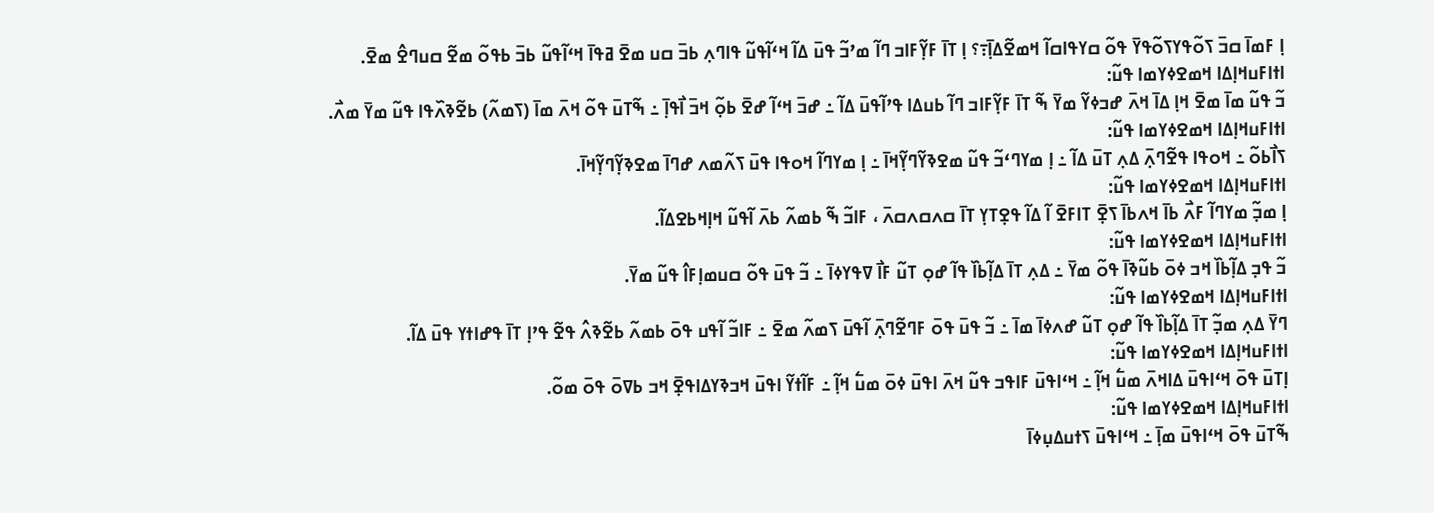ߊ߲ ߓߘߊ߫ ߛߏ߫ ߖߋ߬ߟߌߖߋ߬ߟߌ߫ ߟߋ߬ ߛߌߟߊߛߊ߬ ߞߘߐ߬ߡߊ߲߫߹؟ ߊ߲ ߠߊ߫ ߓߌ߲߬ߓߊߏ ߣߊ߬ ߘߴߏ߬ ߟߎ߫ ߡߊ߬ ߞߵߊ߬ߟߎ߬ ߟߊߣߍ߲ ߕߏ߫ ߛߎ ߘߐ߫ ߥߟߊ߫ ߞߵߊ߬ߟߎ߬ ߕߏ߫ ߕߟߋ߬ ߘߐ߬ ߛߎߣߐ߮ ߘߐ߫.
ߊߙߊߓߎߞߊ߲ߡߊ ߞߘߐߦߌߘߊ ߟߎ߬:
ߏ߬ ߟߎ߬ ߘߊ߫ ߘߐ߫ ߞߊ߲ ߡߊ߫ ߞߍ߫ ߝߏߦߌ߬ ߘߌ߫ ߒ߬ ߠߊ߫ ߓߌ߲߬ߓߊߏ ߣߊ߬ ߕߎߡߊ ߟߴߊ߬ߟߎ߫ ߡߊ߬ ߸ ߝߏ߫ ߞߵߊ߬ ߝߐ߫ ߕߋ߲߬ ߞߏ߫ ߊ߯ߟߊ߲߫ ߸ ߒ߬ߠߎ߫ ߟߋ߬ ߞߍ߫ ߘߊ߫ (ߖߘߍ߬) ߕߐ߬ߢߍ߰ߟߊ ߟߎ߬ ߘߌ߫ ߘߍ߯.
ߊߙߊߓߎߞߊ߲ߡߊ ߞߘߐߦߌߘߊ ߟߎ߬:
ߖߊ߯ߕߋ߬ ߸ ߞߋߟߊ ߟߐ߬ߣߍ߲߫ ߡߍ߲ ߠߎ߫ ߡߊ߬ ߸ ߊ߲ ߘߌߣߵߏ߬ ߟߎ߬ ߘߐߢߌ߬ߣߌ߲߬ߞߊ߫ ߸ ߊ߲ ߘߌߣߊ߬ ߞߋߟߊ ߟߎ߫ ߖߍ߬ߘߍ ߝߣߊ߫ ߘߐߢߌ߲߬ߣߌ߲߬ߞߊ߫.
ߊߙߊߓߎߞߊ߲ߡߊ ߞߘߐߦߌߘߊ ߟߎ߬:
ߊ߲ ߘߏ߲߬ ߘߌߣߊ߬ ߓߍ߯ ߕߊ߫ ߞߍߕߊ߫ ߖߐ߲߫ ߠߊߓߐ߫ ߊ߬ ߡߊ߬ ߟߐ߲ߠߌ߲ ߠߊ߫ ߛߍߛߍߛߍ߫ ، ߓߊߏ߬ ߒ߬ ߕߘߍ߬ ߕߍ߫ ߊ߬ߟߎ߬ ߞߊ߲ߞߕߐߡߊ߬.
ߊߙߊߓߎߞߊ߲ߡߊ ߞߘߐߦߌߘߊ ߟߎ߬:
ߏ߬ ߟߏ߲ ߡߊ߲߬ߕߊ߰ ߞߏ ߦߋ߫ ߕߎ߬ߢߊ߫ ߟߋ߬ ߘߌ߫ ߸ ߡߍ߲ ߠߊ߫ ߡߊ߲߬ߕߊ߰ ߟߊ߬ ߝߋ߲ ߠߎ߬ ߓߊ߯ ߜߟߌߦߊ߫ ߸ ߏ߬ ߟߎ߫ ߟߋ߬ ߛߎߘߊ߲ߓߊ߮ ߟߎ߬ ߘߌ߫.
ߊߙߊߓߎߞߊ߲ߡߊ ߞߘߐߦߌߘߊ ߟߎ߬:
ߣߌ߫ ߡߍ߲ ߘߏ߲߬ ߠߊ߫ ߡߊ߲߬ߕߊ߰ ߟߊ߬ ߝߋ߲ ߠߎ߬ ߝߍߦߊ߫ ߘߊ߫ ߸ ߏ߬ ߟߎ߫ ߟߋ߫ ߓߣߐ߬ߣߍ߲߫ ߊ߬ߟߎ߫ ߖߘߍ߬ ߘߐ߫ ߸ ߓߊߏ߬ ߊ߬ߟߎ ߟߋ߫ ߕߘߍ߬ ߕߐ߬ߢߍ߮ ߟߐ߬ ߟߴߊ߲ ߠߊ߫ ߟߝߊߙߌ ߟߎ߫ ߡߊ߬.
ߊߙߊߓߎߞߊ߲ߡߊ ߞߘߐߦߌߘߊ ߟߎ߬:
ߊ߲ߠߎ߫ ߟߋ߫ ߞߵߊߟߎ߫ ߡߊߞߍ߫ ߘߎ߱ ߞߊ߲߬ ߸ ߞߵߊߟߎ߫ ߓߊߟߏ ߟߎ߬ ߞߍ߫ ߊߟߎ߫ ߦߋ߫ ߘߎ߱ ߞߊ߲߬ ߸ ߓߊ߬ߙߌ߬ ߊߟߎ߫ ߞߏߢߌߡߊߟߐ߲߫ ߞߏ ߕߜߋ߫ ߟߋ߫ ߘߋ߬.
ߊߙߊߓߎߞߊ߲ߡߊ ߞߘߐߦߌߘߊ ߟߎ߬:
ߒ߬ߠߎ߫ ߟߋ߫ ߞߵߊߟߎ߫ ߘߊ߲߫ ߸ ߞߵߊߟߎ߫ ߖߙߎߡߎ߲ߦߊ߫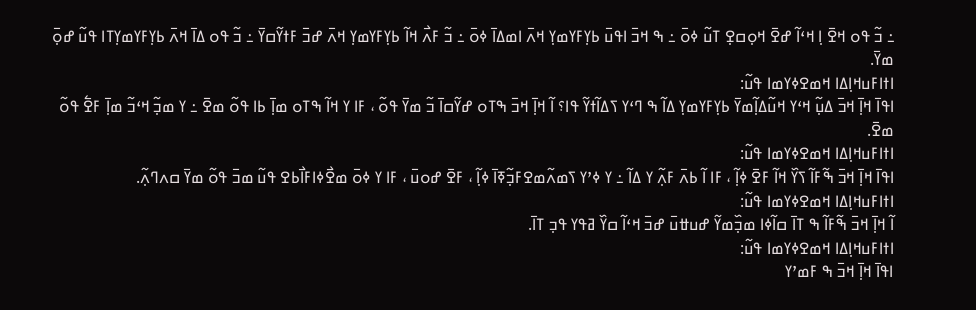߸ ߏ߬ ߟߋ ߞߐ߫ ߊ߲ ߞߵߊ߬ ߝߐ߫ ߞߋ߲ߛߐ߲ ߠߎ߬ ߦߋ߫ ߸ ߒ ߞߏ߫ ߊߟߎ߫ ߕߌ߲ߓߌߘߌ߲ ߞߍ߫ ߊߘߡߊ߫ ߦߋ߫ ߸ ߏ߬ ߓߍ߯ ߞߊ߬ ߕߌ߲ߓߌߘߌ߲ ߞߍ߫ ߝߏ߫ ߓߙߌ߬ߛߌ߫ ߸ ߏ߬ ߟߋ ߡߊ߫ ߞߍ߫ ߕߌ߲ߓߌߘߌ߲ߠߊ ߟߎ߬ ߝߋ߲߫ ߘߌ߫.
ߊߙߊߓߎߞߊ߲ߡߊ ߞߘߐߦߌߘߊ ߟߎ߬:
ߊߟߊ߫ ߞߊ߲߫ ߞߏ߫ ߡߎ߲߬ ߞߵߌ ߞߎ߬ߡߊ߲߬ߘߌ߫ ߕߌ߲ߓߌߘߌ߲ ߡߊ߬ ߒ ߣߵߌ ߖߡߊ߬ߙߌ߬ ߟߊ؟ ߊ߬ ߞߊ߲߫ ߞߏ߫ ߒߠߋ ߝߌ߬ߛߊ߫ ߏ߬ ߘߌ߫ ߟߋ߬ ، ߓߊ ߌ ߞߊ߬ ߒߠߋ ߘߊ߲߫ ߕߊ ߟߋ߬ ߘߐ߫ ߸ ߌ ߘߏ߲߬ ߞߵߏ߬ ߘߊ߲߫ ߓߐ߱ ߟߋ߬ ߘߐ߫.
ߊߙߊߓߎߞߊ߲ߡߊ ߞߘߐߦߌߘߊ ߟߎ߬:
ߊߟߊ߫ ߞߊ߲߫ ߞߏ߫ ߒ߬ߓߊ߬ ߖߌ߰ ߞߊ߬ ߓߐ߫ ߦߊ߲߬ ، ߓߊ ߊ߬ ߕߍ߫ ߓߍ߲߬ ߌ ߡߊ߬ ߸ ߌ ߦߴߌ ߖߘߍ߬ߘߐߓߏ߲߬ߧߊ߫ ߦߊ߲߬ ، ߓߐ߫ ߝߋߎ߫ ، ߓߊ ߌ ߦߋ߫ ߘߐ߯ߦߊߓߊ߯ߕߐ ߟߎ߬ ߘߏ߫ ߟߋ߬ ߘߌ߫ ߛߍߣߍ߲߬.
ߊߙߊߓߎߞߊ߲ߡߊ ߞߘߐߦߌߘߊ ߟߎ߬:
ߊ߬ ߞߊ߲߫ ߞߏ߫ ߒ߬ߓߊ߬ ߒ ߠߊ߫ ߛߊ߬ߦߊ ߘߏ߲߰ߘߌ߬ ߝߎߚߎ߫ ߝߏ߫ ߞߵߊ߬ ߛߌ߰ ߥߟߌ ߟߏ߲ ߠߊ߫.
ߊߙߊߓߎߞߊ߲ߡߊ ߞߘߐߦߌߘߊ ߟߎ߬:
ߊߟߊ߫ ߞߊ߲߫ ߞߏ߫ ߒ ߓߘߴߌ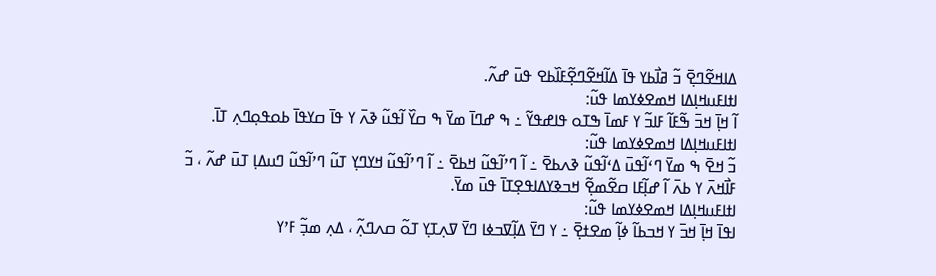ߡߊߞߐ߬ߣߐ߲߫ ߏ߬ ߥߊ߯ߕߌ ߟߊ߫ ߡߊ߬ߞߐ߬ߣߐ߲߬ߓߊ߰ߕߐ ߟߎ߫ ߝߍ߬.
ߊߙߊߓߎߞߊ߲ߡߊ ߞߘߐߦߌߘߊ ߟߎ߬:
ߊ߬ ߞߊ߲߫ ߞߏ߫ ߒ߬ߓߊ߬ ߓߊߏ߬ ߌ ߓߘߊ߫ ߒߠߋ ߟߊߝߟߌ߬ ߸ ߒ ߝߣߊ߫ ߘߌ߫ ߒ ߛߌ߰ ߊ߬ߟߎ߬ ߢߍ߫ ߌ ߟߊ߫ ߛߌߟߊ߫ ߕߋߟߋ߲ߣߍ߲ ߠߊ߫.
ߊߙߊߓߎߞߊ߲ߡߊ ߞߘߐߦߌߘߊ ߟߎ߬:
ߏ߬ ߞߐ߫ ߒ ߘߌ߫ ߣߵߊ߬ߟߎ߫ ߡߵߊ߬ߟߎ߬ ߢߍߕߐ߫ ߸ ߊ߬ ߣߴߊ߬ߟߎ߬ ߞߕߐ߫ ߸ ߊ߬ ߣߴߊ߬ߟߎ߬ ߞߌߣߌ߲ ߠߎ߬ ߣߴߊ߬ߟߎ߬ ߣߎߡߊ߲ ߠߎ߫ ߝߍ߬ ، ߏ߬ ߓߊ߯ߞߍ߫ ߌ ߕߍ߫ ߊ߬ ߝߊ߲߬ߓߊ ߛߐ߬ߘߐ߲߬ ߞߏߢߌߡߊߟߐ߲ߠߊ߫ ߟߎ߫ ߘߌ߫.
ߊߙߊߓߎߞߊ߲ߡߊ ߞߘߐߦߌߘߊ ߟߎ߬:
ߊߟߊ߫ ߞߊ߲߫ ߞߏ߫ ߌ ߞߏߕߊ߬ ߦߊ߲߬ ߘߐߙߐ߲߫ ߸ ߌ ߣߌ߫ ߡߊ߲߬ߜߏߦߊ ߣߌ߫ ߜߍ߲ߠߌ߲ ߠߋ߬ ߛߍߣߍ߲߬ ، ߡߍ߲ ߘߏ߲߬ ߓߴߌ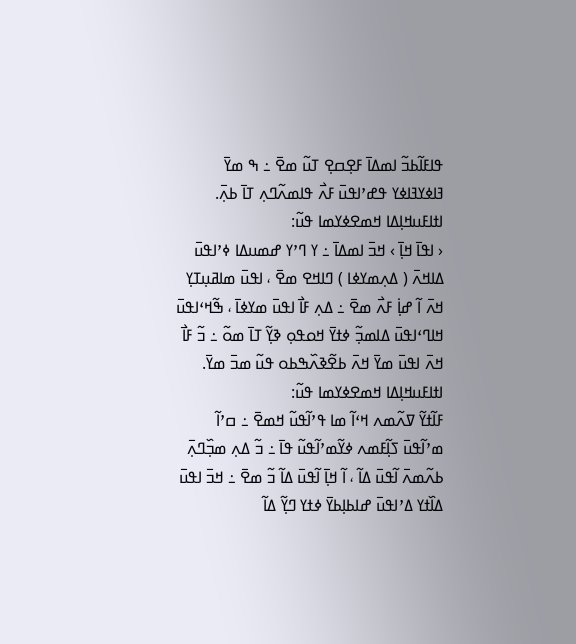ߟߊߓߊ߬ߕߏ߬ ߊߘߡߊ߫ ߓߐ߲ߛߐ߲ ߠߎ߬ ߘߐ߫ ߸ ߒ ߘߌ߫ ߔߊߦߌߔߊߦߌ ߟߝߴߊߟߎ߫ ߓߍ߯ ߟߊߘߍ߬ߣߍ߲ ߠߊ߫ ߕߍ߲߫.
ߊߙߊߓߎߞߊ߲ߡߊ ߞߘߐߦߌߘߊ ߟߎ߬:
‹ ߊߟߊ߫ ߞߊ߲߫ › ߞߏ߫ ߊߘߡߊ߫ ߸ ߌ ߣߴߌ ߝߘߎߡߊ ߦߴߊߟߎ߫ ߡߊߞߍ߫ ( ߡߍ߲ߘߌߦߊ ) ߣߊߞߐ ߘߐ߫ ، ߊߟߎ߫ ߘߊߥߎ߲ߠߌ߲ ߞߍ߫ ߊ߬ ߝߊ߲߭ ߓߍ߯ ߘߐ߫ ߸ ߡߍ߲ ߓߊ߯ ߊߟߎ߫ ߘߌߦߊ߫ ، ߒ߬ߞߵߊߟߎ߫ ߞߊߣߵߊߟߎ߫ ߡߊߘߏ߲߬ ߦߙߌ߫ ߞߋߟߋ߲ ߢߌ߲߬ ߠߊ߫ ߘߋ߬ ߸ ߏ߬ ߓߊ߯ ߞߍ߫ ߊߟߎ߫ ߘߌ߫ ߞߍ߫ ߕߐ߬ߢߍ߰ߒߕߋ ߟߎ߬ ߘߏ߫ ߘߌ߫.
ߊߙߊߓߎߞߊ߲ߡߊ ߞߘߐߦߌߘߊ ߟߎ߬:
ߓߊ߬ߙߌ߬ ߜߍ߬ߘߍ ߞߵߊ߬ ߘߊ ߟߴߊ߬ߟߎ߬ ߞߘߐ߫ ߸ ߛߴߊ߬ ߘߴߊ߬ߟߎ߫ ߖߊ߲߬ߓߘߍ ߦߌ߬ߘߴߊ߬ߟߎ߬ ߟߊ߫ ߸ ߏ߬ ߡߍ߲ ߘߏ߲߰ߣߍ߲߫ ߕߍ߬ߘߍ߫ ߊ߬ߟߎ߫ ߡߊ߬ ، ߊ߬ ߞߊ߲߫ ߊ߬ߟߎ߫ ߡߊ߬ ߏ߬ ߘߐ߫ ߸ ߞߏ߫ ߊߟߎ߫ ߡߊ߰ߙߌ ߡߴߊߟߎ߫ ߝߊߕߊ߲ߕߌ߫ ߦߙߌ ߣߌ߲߬ ߡߊ߬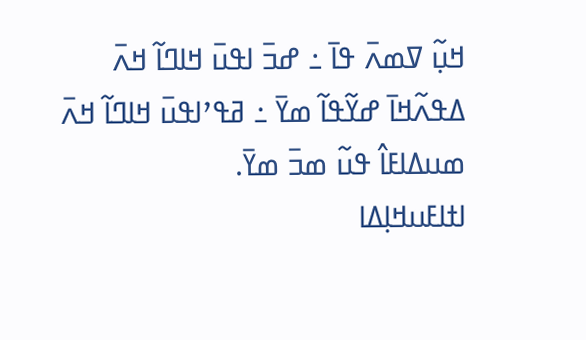ߞߎ߲߬ ߜߘߍ߫ ߟߊ߫ ߸ ߝߏ߫ ߊߟߎ߫ ߞߊߣߊ߬ ߞߍ߫ ߡߟߍ߬ߞߊ߫ ߝߌ߬ߟߊ߬ ߘߌ߫ ߸ ߥߟߴߊߟߎ߫ ߞߊߣߊ߬ ߞߍ߫ ߘߎߡߊߓߊ߮ ߟߎ߬ ߘߏ߫ ߘߌ߫.
ߊߙߊߓߎߞߊ߲ߡߊ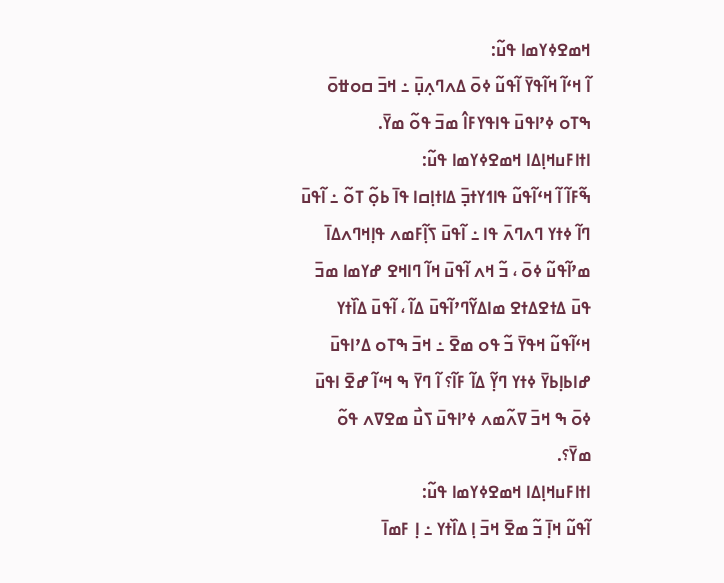ߞߘߐߦߌߘߊ ߟߎ߬:
ߊ߬ ߞߵߊ߬ ߞߊ߬ߟߌ߫ ߊ߬ߟߎ߬ ߦߋ߫ ߡߍߣߍ߲ߎ߲߫ ߸ ߞߏ߫ ߛߋߚߋ߫ ߒߠߋ ߦߴߊߟߎ߫ ߟߊߟߌߓߊ߮ ߘߏ߫ ߟߋ߬ ߘߌ߫.
ߊߙߊߓߎߞߊ߲ߡߊ ߞߘߐߦߌߘߊ ߟߎ߬:
ߒ߬ߓߊ߬ ߊ߬ ߞߵߊ߬ߟߎ߬ ߟߊߗߌߙߏ߲߫ ߡߊߙߊ߲ߛߊ ߟߊ߫ ߕߋ߲߬ ߠߋ߬ ߸ ߊ߬ߟߎ߫ ߣߊ߬ ߦߙߌ ߣߍߣߍ߫ ߟߊ ߸ ߊ߬ߟߎ߫ ߖߊ߲߬ߓߘߍ ߟߊ߲ߞߣߍߡߊ߫ ߘߴߊ߬ߟߎ߬ ߦߋ߫ ، ߏ߬ ߞߍ ߊ߬ߟߎ߫ ߞߊ߬ ߣߊߞߐ ߝߌߘߊ ߘߏ߫ ߟߎ߫ ߡߙߐߡߙߐ ߘߊߡߌ߬ߣߴߊ߬ߟߎ߫ ߡߊ߬ ، ߊ߬ߟߎ߫ ߡߊ߰ߙߌ ߞߵߊ߬ߟߎ߬ ߞߟߌ߫ ߏ߬ ߟߋ ߘߐ߫ ߸ ߞߏ߫ ߒߠߋ ߡߴߊߟߎ߫ ߝߊߕߊ߲ߕߌ߫ ߦߙߌ ߣߌ߲߬ ߡߊ߬ ߓߊ߬؟ ߊ߬ ߣߌ߫ ߒ ߞߵߊ߬ ߝߐ߫ ߊߟߎ߫ ߦߋ߫ ߒ ߞߏ߫ ߜߍ߬ߘߍ ߦߴߊߟߎ߫ ߖߎ߯ ߘߐߜߍ ߟߋ߬ ߘߌ߫؟.
ߊߙߊߓߎߞߊ߲ߡߊ ߞߘߐߦߌߘߊ ߟߎ߬:
ߊ߬ߟߎ߬ ߞߊ߲߫ ߏ߬ ߘߐ߫ ߞߏ߫ ߊ߲ ߡߊ߰ߙߌ ߸ ߊ߲ ߓߘߊ߫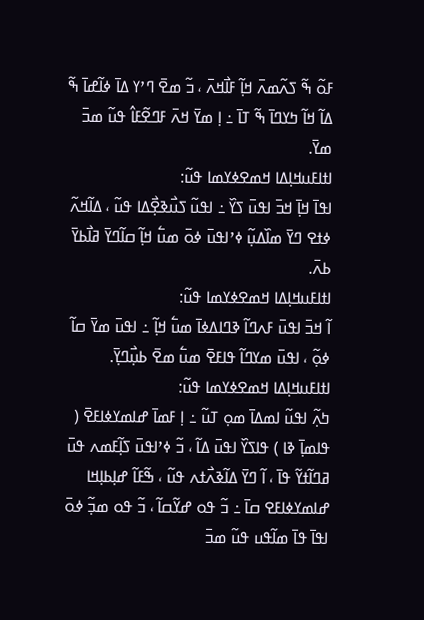ߓߋ߬ ߒ߬ ߖߍ߬ߘߍ߫ ߞߊ߲߬ ߓߊ߯ߞߍ߫ ، ߏ߬ ߘߐ߫ ߣߴߌ ߡߊ߫ ߦߊ߬ߝߊ߫ ߒ߬ ߡߊ߬ ߞߊ߬ ߤߌߣߊ߫ ߒ߬ ߠߊ߫ ߸ ߊ߲ ߘߌ߫ ߞߍ߫ ߓߣߐ߬ߓߊ߮ ߟߎ߬ ߘߏ߫ ߘߌ߫.
ߊߙߊߓߎߞߊ߲ߡߊ ߞߘߐߦߌߘߊ ߟߎ߬:
ߊߟߊ߫ ߞߊ߲߫ ߞߏ߫ ߊߟߎ߫ ߖߌ߰ ߸ ߊߟߎ߬ ߖߎ߯ߢߐ߲߯ߡߊ ߟߎ߬ ، ߡߊ߬ߞߍ߬ ߦߙߐ ߣߌ߫ ߘߊ߰ߡߎ߲߬ ߦߴߊߟߎ߫ ߦߋ߫ ߘߎ߱ ߞߊ߲߬ ߛߊ߬ߣߌ߫ ߥߊ߯ߕߌ߫ ߕߍ߫.
ߊߙߊߓߎߞߊ߲ߡߊ ߞߘߐߦߌߘߊ ߟߎ߬:
ߊ߬ ߞߏ߫ ߊߟߎ߫ ߓߍߣߊ߬ ߢߣߊߡߦߊ߫ ߘߎ߱ ߞߊ߲߬ ߸ ߊߟߎ߫ ߘߌ߫ ߛߊ߬ ߦߋ߲߬ ، ߊߟߎ߫ ߘߌߣߊ߬ ߟߊߓߐ߫ ߘߎ߱ ߘߐ߫ ߕߎ߲߯ߣߌ߲߫.
ߊߙߊߓߎߞߊ߲ߡߊ ߞߘߐߦߌߘߊ ߟߎ߬:
ߤߍ߲߬ ߊߟߎ߬ ߊߘߡߊ߫ ߘߋ߲ ߠߎ߬ ߸ ߊ߲ ߓߘߊ߫ ߝߊߘߌߦߊߓߐ߫ ( ߟߊߘߊ߲߫ ߢߊ ) ߟߊߖߌ߰ ߊߟߎ߫ ߡߊ߬ ، ߏ߬ ߦߴߊߟߎ߫ ߖߊ߲߬ߓߘߍ ߟߎ߫ ߥߣߊ߬ߙߌ߬ ߟߊ߫ ، ߊ߬ ߣߌ߫ ߡߊ߬ߢߍ߯ߙߍ ߟߎ߬ ، ߒ߬ߓߊ߬ ߝߊ߲ߕߊ߲ߞߊ ߝߊߘߌߦߊߓߐ ߛߊ߫ ߸ ߏ߬ ߟߋ ߝߌ߬ߛߊ߬ ، ߏ߬ ߟߋ ߘߏ߲߬ ߦߋ߫ ߊߟߊ߫ ߟߊ߫ ߘߊ߬ߟߎ ߟߎ߬ ߘߏ߫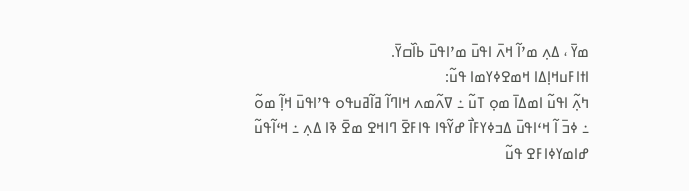ߘߌ߫ ، ߡߍ߲ ߘߴߊ߬ ߞߍ߫ ߊߟߎ߫ ߘߴߊߟߎ߫ ߕߊ߰ߛߌ߫.
ߊߙߊߓߎߞߊ߲ߡߊ ߞߘߐߦߌߘߊ ߟߎ߬:
ߤߍ߲߬ ߊߟߎ߬ ߊߘߡߊ߫ ߘߋ߲ ߠߎ߬ ߸ ߜߍ߬ߘߍ ߞߊߣߊ߬ ߥߊ߬ߥߎߟߋ ߟߴߊߟߎ߫ ߞߊ߲߬ ߘߋ߬ ߸ ߦߏ߫ ߊ߬ ߞߵߊߟߎ߫ ߡߏߦߌߓߊ߯ ߝߌ߬ߟߊ ߟߊߓߐ߫ ߣߊߞߐ ߘߐ߫ ߢߊ ߡߍ߲ ߸ ߞߵߊ߬ߟߎ߬ ߝߊߘߌߦߊߓߐ ߟߎ߬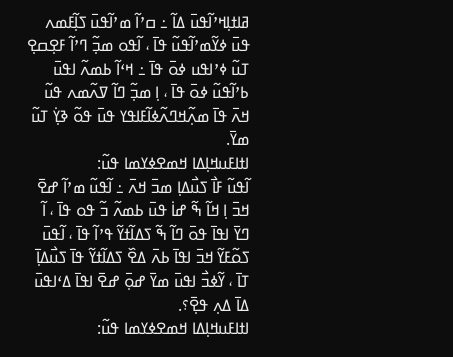ߥߊߙߊ߲ߞߴߊ߬ߟߎ߫ ߡߊ߬ ߸ ߛߴߊ߬ ߘߴߊ߬ߟߎ߫ ߖߊ߲߬ߓߘߍ ߟߎ߫ ߦߌ߬ߘߴߊ߬ߟߎ߬ ߟߊ߫ ، ߊ߬ߟߋ ߘߏ߲߬ ߣߴߊ߬ ߓߐ߲ߛߐ߲ ߠߎ߬ ߦߴߊߟߎ ߦߋ߫ ߟߊ߫ ߸ ߞߵߊ߬ ߕߘߍ߬ ߊߟߎ߫ ߕߴߊ߬ߟߎ߬ ߦߋ߫ ߟߊ߫ ، ߊ߲ ߘߏ߲߬ ߣߊ߬ ߜߍ߬ߘߍ ߟߎ߬ ߞߍ߫ ߟߊ߫ ߘߍ߲߬ߞߣߍ߬ߦߊ߬ߓߊߟߌ ߟߎ߫ ߟߋ߬ ߢߌ߲߭ ߠߎ߬ ߘߌ߫.
ߊߙߊߓߎߞߊ߲ߡߊ ߞߘߐߦߌߘߊ ߟߎ߬:
ߊ߬ߟߎ߬ ߓߊ߯ ߖߎ߯ߡߊ߲ ߘߏ߫ ߞߍ߫ ߸ ߊ߬ߟߎ߬ ߘߴߊ߬ ߝߐ߫ ߞߏ߫ ߊ߲ ߞߊ߬ ߒ߬ ߝߊ߭ ߟߎ߫ ߕߘߍ߬ ߏ߬ ߟߋ ߟߊ߫ ، ߊ߬ ߣߌ߫ ߊߟߊ߫ ߟߋ߫ ߣߊ߬ ߒ߬ ߖߡߊ߬ߙߌ߬ ߟߴߊ߬ ߟߊ߫ ، ߊ߬ߟߎ߫ ߖߋ߬ߓߌ߬ ߞߏ߫ ߊߟߊ߫ ߕߍ߫ ߡߐ߰ ߖߡߊ߬ߙߌ߬ ߟߊ߫ ߖߎ߯ߡߊ߲߫ ߠߊ߫ ، ߌ߬ߦߏ߯ ߊߟߎ߫ ߘߌ߫ ߝߋ߲߫ ߝߐ߫ ߊߟߊ߫ ߡߵߊߟߎ߫ ߡߊ߫ ߡߍ߲ ߟߐ߲߫؟.
ߊߙߊߓߎߞߊ߲ߡߊ ߞߘߐߦߌߘߊ ߟߎ߬: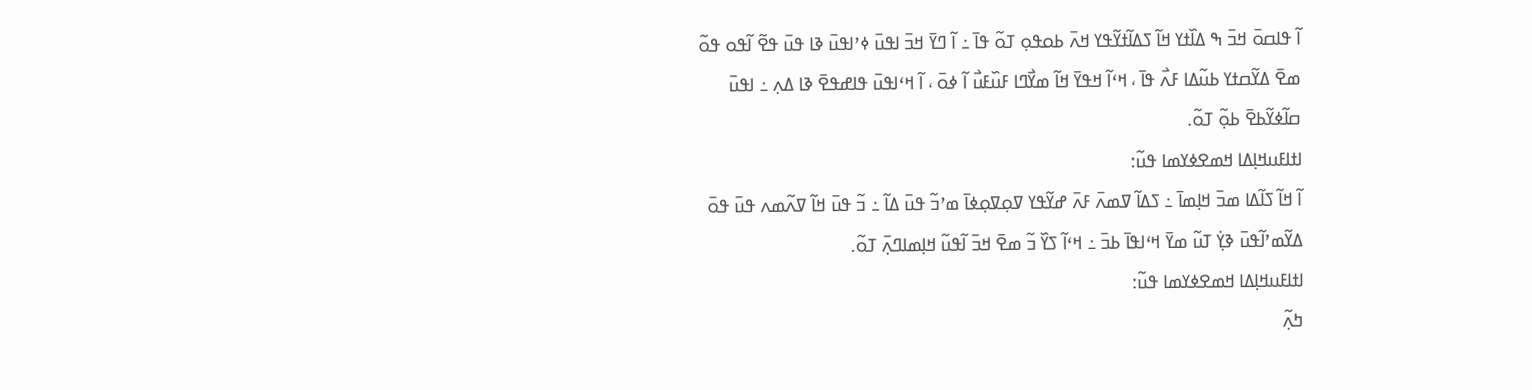ߊ߬ ߟߊߛߋ߫ ߞߏ߫ ߒ ߡߊ߰ߙߌ ߞߊ߬ ߖߡߊ߬ߙߌ߬ߟߌ ߞߍ߫ ߕߋߟߋ߲ ߠߋ߬ ߟߊ߫ ߸ ߊ߬ ߣߌ߫ ߞߏ߫ ߊߟߎ߫ ߦߴߊߟߎ߫ ߢߊ ߟߎ߫ ߟߐ߬ ߊ߬ߟߋ ߟߋ߬ ߘߐ߫ ߡߌ߬ߛߙߌ ߕߎ߬ߡߊ ߓߍ߯ ߟߊ߫ ، ߞߵߊ߬ ߞߟߌ߫ ߞߊ߬ ߘߌ߯ߣߊ ߓߎ߰ߓߎ߯ ߊ߬ ߦߋ߫ ، ߊ߬ ߞߵߊߟߎ߫ ߟߊߝߟߐ߫ ߢߊ ߡߍ߲ ߸ ߊߟߎ߫ ߛߊ߬ߦߌ߬ߕߐ߫ ߕߋ߲߬ ߠߋ߬.
ߊߙߊߓߎߞߊ߲ߡߊ ߞߘߐߦߌߘߊ ߟߎ߬:
ߊ߬ ߞߊ߬ ߖߊ߬ߡߊ ߘߏ߫ ߞߊ߲ߘߊ߫ ߸ ߖߡߊ߬ ߜߘߍ߫ ߓߍ߫ ߝߌ߬ߟߌ ߜߋ߲ߜߋ߲ߦߊ߫ ߘߴߏ߬ ߟߎ߫ ߡߊ߬ ߸ ߏ߬ ߟߎ߫ ߞߊ߬ ߜߍ߬ߘߍ ߟߎ߫ ߟߋ߫ ߡߌ߬ߘߴߊ߬ߟߎ߫ ߢߌ߲߭ ߠߎ߬ ߘߌ߫ ߞߵߊߟߊ߫ ߕߏ߫ ߸ ߞߵߊ߬ ߖߌ߰ ߏ߬ ߘߐ߫ ߞߏ߫ ߊ߬ߟߎ߬ ߞߊ߲ߘߊߣߍ߲߫ ߠߋ߬.
ߊߙߊߓߎߞߊ߲ߡߊ ߞߘߐߦߌߘߊ ߟߎ߬:
ߤߍ߲߬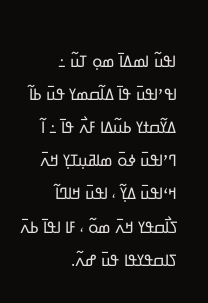ߊߟߎ߬ ߊߘߡߊ߫ ߘߋ߲ ߠߎ߬ ߸ ߊߟߴߊߟߎ߫ ߟߊ߫ ߡߊ߬ߛߘߌ ߟߎ߫ ߕߊ߬ ߡߌ߬ߛߙߌ ߕߎ߬ߡߊ ߓߍ߯ ߟߊ߫ ߸ ߊ߬ ߣߴߊߟߎ߫ ߦߋ߫ ߘߊߥߎ߲ߠߌ߲ ߞߍ߫ ߞߵߊߟߎ߫ ߡߌ߲߬ ، ߊߟߎ߫ ߞߊߣߊ߬ ߖߊ߯ߛߟߌ ߞߍ߫ ߘߋ߬ ، ߓߊ ߊߟߊ߫ ߕߍ߫ ߖߊߛߟߌߟߊ ߟߎ߫ ߝߍ߬.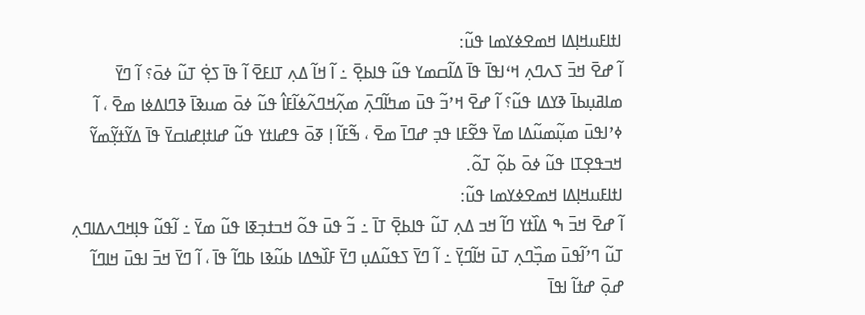ߊߙߊߓߎߞߊ߲ߡߊ ߞߘߐߦߌߘߊ ߟߎ߬:
ߊ߬ ߝߐ߫ ߞߏ߫ ߖߍߣߍ߲ ߞߵߊߟߊ߫ ߟߊ߫ ߡߊ߬ߛߘߌ ߟߎ߬ ߟߊߕߐ߲߫ ߸ ߊ߬ ߞߊ߬ ߡߍ߲ ߠߊߓߐ߫ ߊ߬ ߟߊ߫ ߖߐ߲߭ ߠߎ߬ ߦߋ߫؟ ߊ߬ ߣߌ߫ ߘߊߥߎ߲ߕߊ߫ ߢߌߡߊ ߟߎ߬؟ ߊ߬ ߝߐ߫ ߞߴߏ߬ ߟߎ߫ ߘߤߊ߬ߣߍ߲߫ ߘߍ߲߬ߞߣߍ߬ߦߊ߬ߓߊ߮ ߟߎ߬ ߦߋ߫ ߘߎߢߊ߫ ߢߣߊߡߦߊ ߘߐ߫ ، ߊ߬ ߦߴߊߟߎ߫ ߘߎ߲߬ߘߎ߬ߡߊ ߘߌ߫ ߟߐ߬ߓߊ ߟߏ߲ ߝߣߊ߫ ߘߐ߫ ، ߒ߬ߓߊ߬ ߊ߲ ߧߋ߫ ߟߝߊߙߌ ߟߎ߬ ߝߊߙߊ߲ߝߊߛߌ߫ ߟߊ߫ ߡߌ߬ߙߌ߲߬ߘߌ߬ ߞߏߟߐ߲ߠߊ ߟߎ߬ ߦߋ߫ ߕߋ߲߬ ߠߋ߬.
ߊߙߊߓߎߞߊ߲ߡߊ ߞߘߐߦߌߘߊ ߟߎ߬:
ߊ߬ ߝߐ߫ ߞߏ߫ ߒ ߡߊ߰ߙߌ ߣߊ߬ ߞߏ ߡߍ߲ ߠߎ߬ ߟߊߕߐ߲߫ ߠߊ߫ ߸ ߏ߬ ߟߎ߫ ߟߋ߬ ߞߏߙߏ߲ߧߊ ߟߎ߬ ߘߌ߫ ߸ ߊ߬ߟߎ߬ ߟߊ߲ߞߣߍߡߊߣߍ߲ ߠߎ߬ ߣߴߊ߬ߟߎ߫ ߘߏ߲߰ߣߍ߲ ߠߎ߫ ߞߊ߬ߣߌ߲߫ ߸ ߊ߬ ߣߌ߫ ߖߟߎ߬ߡߎ߲ ߣߌ߫ ߓߊ߰ߒߡߊ ߕߎ߬ߢߊ ߕߣߊ߬ ߟߊ߫ ، ߊ߬ ߣߌ߫ ߞߏ߫ ߊߟߎ߫ ߞߊߣߊ߬ ߝߋ߲߫ ߝߙߊ߬ ߊߟߊ߫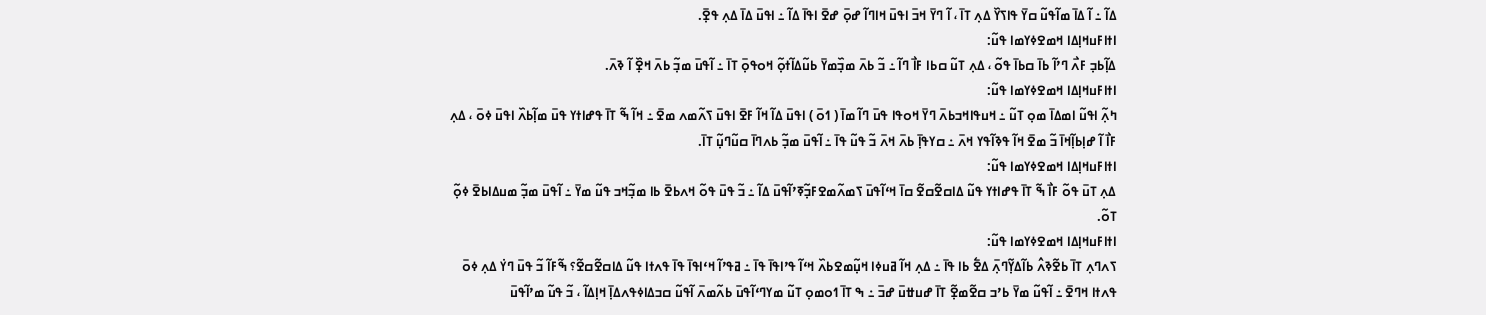ߡߊ߬ ߸ ߊ߬ ߡߊ߫ ߘߊ߬ߟߎ߬ ߛߌ߫ ߟߊߖߌ߰ ߡߍ߲ ߠߊ߫ ، ߊ߬ ߣߌ߫ ߞߏ߫ ߊߟߎ߫ ߞߊߣߊ߬ ߝߋ߲߫ ߝߐ߫ ߊߟߊ߫ ߡߊ߬ ߸ ߊߟߎ߫ ߡߊ߫ ߡߍ߲ ߟߐ߲߫.
ߊߙߊߓߎߞߊ߲ߡߊ ߞߘߐߦߌߘߊ ߟߎ߬:
ߡߊ߲߬ߕߏ߲ ߓߍ߯ ߣߴߊ߬ ߕߊ߫ ߛߕߊ߫ ߟߋ߬ ، ߡߍ߲ ߠߎ߬ ߛߕߊ ߓߊ߯ ߣߊ߬ ߸ ߏ߬ ߕߍ߫ ߘߏ߲߰ߘߌ߫ ߕߎ߬ߡߊ߬ߙߋ߲߬ ߞߋߟߋ߲߫ ߠߊ߫ ߸ ߊ߬ߟߎ߫ ߘߏ߲߬ ߕߍ߫ ߞߐ߲߰ ߊ߬ ߢߍ߫.
ߊߙߊߓߎߞߊ߲ߡߊ ߞߘߐߦߌߘߊ ߟߎ߬:
ߤߍ߲߬ ߊߟߎ߬ ߊߘߡߊ߫ ߘߋ߲ ߠߎ߬ ߸ ߞߎߟߊߞߏߕߍ߫ ߣߌ߫ ߞߋߟߊ ߟߎ߫ ߣߊ߬ ߘߊ߫ ( ߗߋ߫ ) ߊߟߎ߫ ߡߊ߬ ߞߊ߬ ߓߐ߫ ߊߟߎ߫ ߖߍ߬ߘߍ ߘߐ߫ ߸ ߞߊ߬ ߒ߬ ߠߊ߫ ߟߝߊߙߌ ߟߎ߫ ߘߊ߲߬ߕߍ߰ ߊߟߎ߫ ߦߋ߫ ، ߡߍ߲ ߓߊ߯ ߊ߬ ߝߊ߲ߕߊ߲߬ߞߊ߫ ߏ߬ ߘߐ߫ ߞߊ߬ ߟߢߊ߬ߟߌ ߞߍ߫ ߸ ߛߌߟߊ߲߫ ߕߍ߫ ߞߍ߫ ߏ߬ ߟߎ߬ ߟߊ߫ ߸ ߊ߬ߟߎ߫ ߘߏ߲߬ ߕߍߣߊ߫ ߛߎ߬ߣߎ߲߬ ߠߊ߫.
ߊߙߊߓߎߞߊ߲ߡߊ ߞߘߐߦߌߘߊ ߟߎ߬:
ߡߍ߲ ߠߎ߫ ߟߋ߬ ߓߊ߯ ߒ߬ ߠߊ߫ ߟߝߊߙߌ ߟߎ߬ ߡߊߛߐ߬ߛߐ߬ ߛߊ߫ ߞߵߊ߬ߟߎ߫ ߖߘߍ߬ߘߐߓߏ߲߬ߧߴߊ߬ߟߎ߫ ߡߊ߬ ߸ ߏ߬ ߟߎ߫ ߟߋ߬ ߞߍߕߐ߫ ߕߊ ߘߏ߲߬ߞߏ ߟߎ߬ ߘߌ߫ ߸ ߊ߬ߟߎ߫ ߘߏ߲߬ ߘߎߡߊߕߐ߫ ߦߋ߲߬ ߠߋ߬.
ߊߙߊߓߎߞߊ߲ߡߊ ߞߘߐߦߌߘߊ ߟߎ߬:
ߖߍߣߍ߲ ߠߊ߫ ߕߐ߬ߢߍ߮ ߕߊ߬ߡߌ߲߬ߣߍ߲߫ ߡߐ߱ ߕߊ ߟߊ߫ ߸ ߡߍ߲ ߞߊ߬ ߥߎߦߊ ߞߎ߲߬ߘߐߕߍ߰ ߞߵߊ߬ ߟߴߊߟߊ߫ ߟߊ߫ ߸ ߥߟߴߊ߬ ߞߵߊߟߊ߫ ߟߊ߫ ߟߍߙߊ ߟߎ߬ ߡߊߛߐ߬ߛߐ߬؟ ߒ߬ߓߊ߬ ߏ߬ ߟߎ߫ ߣߌ߭ ߡߍ߲ ߦߋ߫ ߟߍߙߊ ߞߣߐ߫ ߸ ߊ߬ߟߎ߬ ߘߌ߫ ߕߴߏ ߛߐ߬ߘߐ߲߬ ߠߊ߫ ߝߎߚߎ߫ ߝߏ߫ ߸ ߒ ߠߊ߫ ߗߋߘߋ߲ ߠߎ߬ ߘߌߣߵߊ߬ߟߎ߫ ߕߍ߬ߘߍ߫ ߊ߬ߟߎ߬ ߛߏߡߊߦߟߍߡߊ߲߫ ߞߊ߲ߡߊ߬ ، ߏ߬ ߟߎ߬ ߘߴߊ߬ߟߎ߫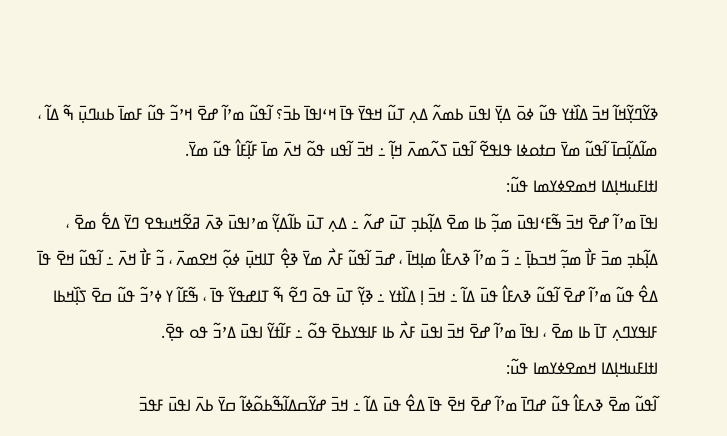ߢߌ߬ߣߌ߲߬ߞߊ߬ ߞߏ߫ ߡߊ߰ߙߌ ߟߎ߬ ߦߋ߫ ߡߌ߲߫ ߊߟߎ߫ ߕߘߍ߬ ߡߍ߲ ߠߎ߬ ߞߟߌ߫ ߟߊ߫ ߞߵߊߟߊ߫ ߕߏ߫؟ ߊ߬ߟߎ߬ ߘߴߊ߬ ߝߐ߫ ߞߴߏ߬ ߟߎ߬ ߓߘߊ߫ ߕߎߣߎ߲߫ ߒ߬ ߡߊ߬ ، ߘߊ߬ߡߊ߲߬ߛߊ߫ ߊ߬ߟߎ߬ ߘߌ߫ ߛߙߋߦߊ ߟߊߟߐ߬ ߊ߬ߟߎ߫ ߖߍ߬ߘߍ߫ ߞߊ߲߬ ߸ ߞߏ߫ ߊ߬ߟߎ ߟߋ߬ ߞߍ߫ ߘߊ߫ ߓߊ߲߬ߓߊ߮ ߟߎ߬ ߘߌ߫.
ߊߙߊߓߎߞߊ߲ߡߊ ߞߘߐߦߌߘߊ ߟߎ߬:
ߊߟߊ߫ ߘߴߊ߬ ߝߐ߫ ߞߏ߫ ߒ߬ߓߵߊߟߎ߫ ߘߏ߲߬ ߕߊ ߘߐ߫ ߡߊ߲߬ߕߏ߲ ߠߎ߫ ߝߍ߬ ߸ ߡߍ߲ ߠߎ߫ ߕߊ߬ߡߌ߲߬ ߘߴߊߟߎ߫ ߢߍ߫ ߥߐ߬ߞߎߟߐ ߣߌ߫ ߡߐ߱ ߘߐ߫ ، ߡߊ߲߬ߕߏ߲ ߘߏ߫ ߓߊ߯ ߘߏ߲߬ ߞߏߕߊ߲߫ ߸ ߏ߬ ߘߴߊ߬ ߢߍߓߊ߮ ߘߊ߲ߞߊ߫ ، ߝߏ߫ ߊ߬ߟߎ߬ ߓߍ߯ ߘߌ߫ ߢߐ߲߮ ߠߊߞߎ߲߫ ߦߋ߲߬ ߞߐߘߍ߫ ، ߏ߬ ߓߊ߯ ߞߍ߫ ߸ ߊ߬ߟߎ߬ ߞߐ߫ ߟߊ߫ ߡߐ߮ ߟߎ߬ ߘߴߊ߬ ߝߐ߫ ߊ߬ߟߎ߬ ߢߍߓߊ߮ ߟߎ߫ ߡߊ߬ ߸ ߞߏ߫ ߊ߲ ߡߊ߰ߙߌ ߸ ߢߌ߲߬ ߠߎ߫ ߟߋ߫ ߣߐ߬ ߒ߬ ߠߊߝߟߌ߬ ߟߊ߫ ، ߒ߬ߓߊ߬ ߌ ߦߴߏ߬ ߟߎ߬ ߛߐ߫ ߖߊ߲߰ߞߕߊ ߓߊߟߌߣߍ߲ ߠߊ߫ ߕߊ ߘߐ߫ ، ߊߟߊ߫ ߘߴߊ߬ ߝߐ߫ ߞߏ߫ ߊߟߎ߫ ߓߍ߯ ߕߊ ߓߊߟߌߕߐ߫ ߟߋ߬ ߸ ߓߊ߬ߙߌ߬ ߊߟߎ߫ ߡߴߏ߬ ߟߋ ߟߐ߲߫.
ߊߙߊߓߎߞߊ߲ߡߊ ߞߘߐߦߌߘߊ ߟߎ߬:
ߊ߬ߟߎ߬ ߘߐ߫ ߢߍߓߊ߮ ߟߎ߬ ߝߣߊ߫ ߘߴߊ߬ ߝߐ߫ ߞߐ߫ ߟߊ߫ ߡߐ߮ ߟߎ߫ ߡߊ߬ ߸ ߞߏ߫ ߝߌ߬ߛߡߊ߬ߒ߬ߕߋ߬ߦߊ߬ ߛߌ߫ ߕߍ߫ ߊߟߎ߫ ߓߟߏ߫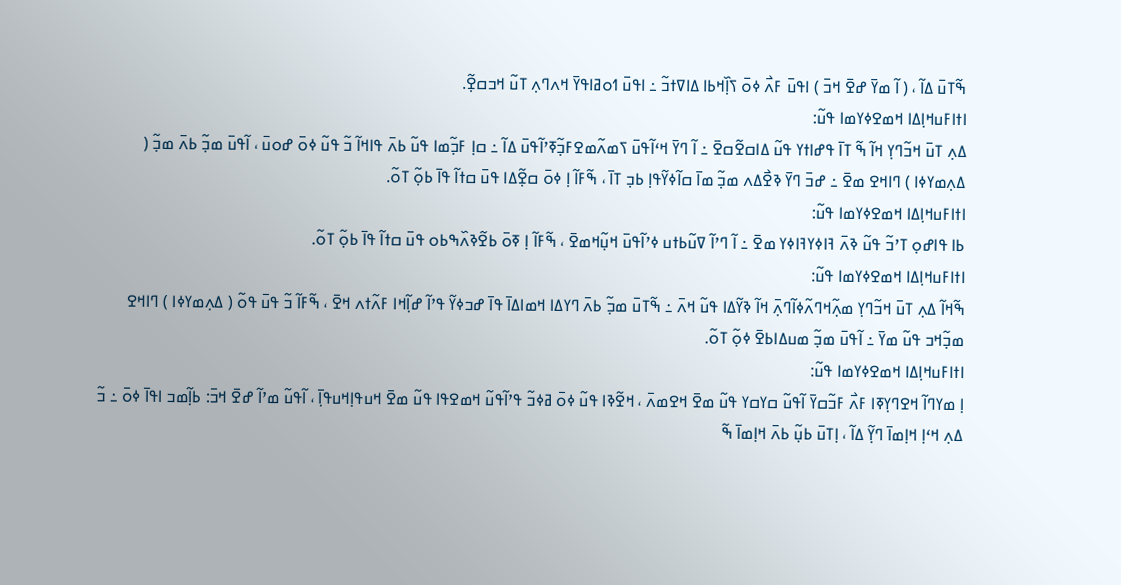ߒ߬ߠߎ߫ ߡߊ߬ ، ( ߊ߬ ߘߌ߫ ߝߐ߫ ߞߏ߫ ) ߊߟߎ߫ ߓߍ߯ ߦߋ߫ ߖߊ߲߰ߞߕߊ ߡߊߜߙߏ߬ ߸ ߊߟߎ߫ ߗߋߥߊߟߌ߫ ߞߍߣߍ߲ ߠߎ߬ ߞߏߛߐ߲߬.
ߊߙߊߓߎߞߊ߲ߡߊ ߞߘߐߦߌߘߊ ߟߎ߬:
ߡߍ߲ ߠߎ߫ ߞߏ߬ߣߌ߲ ߞߊ߬ ߒ߬ ߠߊ߫ ߟߝߊߙߌ ߟߎ߬ ߡߊߛߐ߬ߛߐ߫ ߸ ߊ߬ ߣߌ߫ ߞߵߊ߬ߟߎ߫ ߖߘߍ߬ߘߐߓߏ߲߬ߧߴߊ߬ߟߎ߫ ߡߊ߬ ߸ ߛߊ߲ ߓߏ߲߬ߘߊ ߟߎ߬ ߕߍ߫ ߟߊߞߊ߬ ߏ߬ ߟߎ߬ ߦߋ߫ ߝߋߎ߫ ، ߊ߬ߟߎ߫ ߘߏ߲߬ ߕߍ߫ ߘߏ߲߬ ( ߡߍ߲ߘߌߦߊ ) ߣߊߞߐ ߘߐ߫ ߸ ߝߏ߫ ߣߌ߫ ߢߐ߯ߡߍ ߘߏ߲߬ ߘߊ߫ ߛߊ߬ߦߌ߬ߟߊ߲ ߕߏ߲ ߠߊ߫ ، ߒ߬ߓߊ߬ ߊ߲ ߦߋ߫ ߛߐ߲߬ߡߊ ߟߎ߫ ߛߙߊ߬ ߟߊ߫ ߕߋ߲߬ ߠߋ߬.
ߊߙߊߓߎߞߊ߲ߡߊ ߞߘߐߦߌߘߊ ߟߎ߬:
ߕߊ ߟߊߝߋ߲ ߠߴߏ߬ ߟߎ߬ ߢߍ߫ ߔߊߦߌߔߊߦߌ ߘߐ߫ ߸ ߊ߬ ߣߴߊ߬ ߜߎ߬ߕߙߎ ߦߴߊ߬ߟߎ߫ ߞߎ߲߬ߞߘߐ߫ ، ߒ߬ߓߊ߬ ߊ߲ ߧߋ߫ ߕߐ߬ߢߍ߰ߒߕߋ ߟߎ߫ ߛߙߊ߬ ߟߊ߫ ߕߋ߲߬ ߠߋ߬.
ߊߙߊߓߎߞߊ߲ߡߊ ߞߘߐߦߌߘߊ ߟߎ߬:
ߒ߬ߞߊ߬ ߡߍ߲ ߠߎ߫ ߞߏ߬ߣߌ߲ ߘߍ߲߬ߞߣߍ߬ߦߊ߬ߣߍ߲߫ ߞߊ߬ ߢߌ߬ߡߊ ߟߎ߬ ߞߍ߫ ߸ ߒ߬ߠߎ߫ ߘߏ߲߬ ߕߍ߫ ߣߌߡߊ ߞߘߊߡߊ߫ ߟߊ߫ ߝߏߦߌ߬ ߟߴߊ߬ ߝߊ߲߬ߞߊ ߓߍ߬ߙߍ ߞߐ߫ ، ߒ߬ߓߊ߬ ߏ߬ ߟߎ߫ ߟߋ߬ ( ߡߍ߲ߘߌߦߊ ) ߣߊߞߐ ߘߏ߲߬ߞߏ ߟߎ߬ ߘߌ߫ ߸ ߊ߬ߟߎ߫ ߘߏ߲߬ ߘߎߡߊߕߐ߫ ߦߋ߲߬ ߠߋ߬.
ߊߙߊߓߎߞߊ߲ߡߊ ߞߘߐߦߌߘߊ ߟߎ߬:
ߊ߲ ߘߌߣߊ߬ ߞߐߣߌ߲ߧߊ ߓߍ߯ ߓߏ߬ߛߌ߫ ߊ߬ߟߎ߬ ߛߌߛߌ ߟߎ߬ ߘߐ߫ ߞߐߘߍ߫ ، ߞߐ߬ߢߊ ߟߎ߬ ߦߋ߫ ߥߦߏ߬ ߟߴߊ߬ߟߎ߬ ߞߘߐߟߊ ߟߎ߬ ߘߐ߫ ߞߎߟߊ߲ߞߎߟߊ߲߫ ، ߊ߬ߟߎ߬ ߘߴߊ߬ ߝߐ߫ ߞߏ߫: ߕߊ߲߬ߘߏ ߊߟߊ߫ ߦߋ߫ ߸ ߏ߬ ߡߍ߲ ߞߵߊ߲ ߞߊ߲ߘߊ߫ ߣߌ߲߬ ߡߊ߬ ، ߊ߲ߠߎ߫ ߕߎ߲߬ ߕߍ߫ ߞߊ߲ߘߊ߫ ߒ߬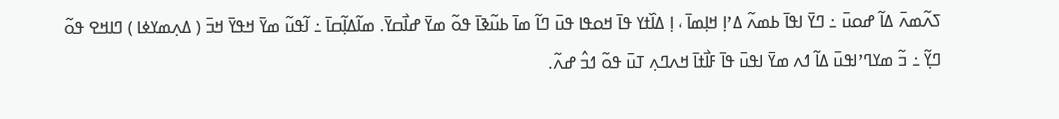ߖߍ߬ߘߍ߫ ߡߊ߬ ߝߋߎ߫ ߸ ߣߌ߫ ߊߟߊ߫ ߕߘߍ߬ ߡߴߊ߲ ߞߊ߲ߘߊ߫ ، ߊ߲ ߡߊ߰ߙߌ ߟߊ߫ ߞߋߟߊ ߟߎ߫ ߣߊ߬ ߘߊ߫ ߕߎ߬ߢߊ߫ ߟߋ߬ ߘߌ߫ ߝߊ߯ߛߌ߫. ߘߊ߬ߡߊ߲߬ߛߊ߫ ߸ ߊ߬ߟߎ߬ ߘߌ߫ ߞߟߌ߫ ߞߏ߫ ( ߡߍ߲ߘߌߦߊ ) ߣߊߞߐ ߟߋ߬ ߣߌ߲߬ ߸ ߏ߬ ߘߌߣߴߊߟߎ߫ ߡߊ߬ ߗߍ ߘߌ߫ ߊߟߎ߫ ߟߊ߫ ߓߊ߯ߙߊ߫ ߞߍߣߍ߲ ߠߎ߫ ߟߋ߬ ߗߏ߮ ߝߍ߬.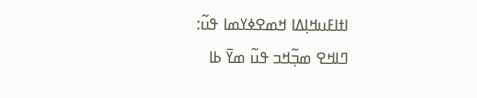ߊߙߊߓߎߞߊ߲ߡߊ ߞߘߐߦߌߘߊ ߟߎ߬:
ߣߊߞߐ ߘߏ߲߬ߞߏ ߟߎ߬ ߘߌ߫ ߕߊ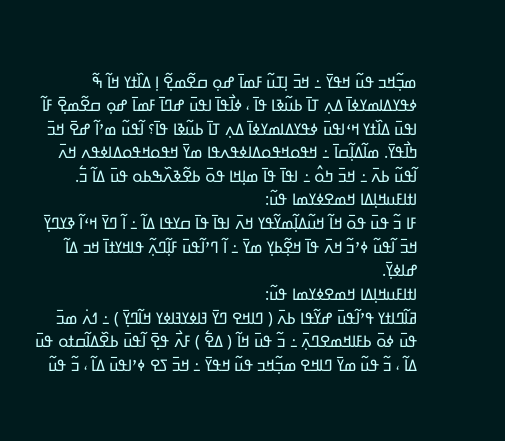ߘߏ߲߬ߞߏ ߟߎ߬ ߞߟߌ߫ ߸ ߞߏ߫ ߊ߲ߠߎ߬ ߓߘߊ߫ ߝߋ߲ ߛߐ߬ߘߐ߲߬ ߊ߲ ߡߊ߰ߙߌ ߞߊ߬ ߒ߬ ߦߟߌߡߊߘߌߦߊ߫ ߡߍ߲ ߠߊ߫ ߕߎ߬ߢߊ ߟߊ߫ ، ߦߊ߯ߟߊ߫ ߊߟߎ߫ ߝߣߊ߫ ߓߘߊ߫ ߝߋ߲ ߛߐ߬ߘߐ߲߫ ߓߊ߬ ߊߟߎ߫ ߡߊ߰ߙߌ ߞߵߊߟߎ߫ ߦߟߌߡߊߘߌߦߊ߫ ߡߍ߲ ߠߊ߫ ߕߎ߬ߢߊ ߟߊ߫؟ ߊ߬ߟߎ߬ ߘߴߊ߬ ߝߐ߫ ߞߏ߫ ߤߊ߯ߟߌ߫. ߘߊ߬ߡߊ߲߬ߛߊ߫ ߸ ߞߟߋߞߟߋߡߊߦߟߍߟߊ ߘߌ߫ ߞߟߋߞߟߋߡߊߦߟߍ ߞߍ߫ ߊ߬ߟߎ߬ ߕߍ߫ ߸ ߞߏ߫ ߤߋ߮ ߸ ߊߟߊ߫ ߟߊ߫ ߘߊ߲ߞߊ ߟߋ߫ ߕߐ߬ߢߍ߰ߒߕߋ ߟߎ߫ ߡߊ߬ ߏ߱.
ߊߙߊߓߎߞߊ߲ߡߊ ߞߘߐߦߌߘߊ ߟߎ߬:
ߓߊ ߏ߬ ߟߎ߫ ߟߋ߫ ߞߊ߬ ߞߎ߬ߡߊ߲߬ߘߌ߬ߟߌ ߞߍ߫ ߊߟߊ߫ ߟߊ߫ ߛߌߟߊ ߡߊ߬ ߸ ߊ߬ ߣߌ߫ ߞߵߊ߬ ߢߌߣߌ߲߫ ߞߏ߫ ߊ߬ߟߎ߬ ߦߴߏ߬ ߞߍ߫ ߟߊ߫ ߞߐ߲߬ߕߌ߲ ߘߌ߫ ߸ ߊ߬ ߣߴߊ߬ߟߎ߫ ߓߊ߲߬ߣߍ߲߬ ߟߊߞߌߙߊ߫ ߞߏ ߡߊ߬ ߝߊߦߌ߲߫.
ߊߙߊߓߎߞߊ߲ߡߊ ߞߘߐߦߌߘߊ ߟߎ߬:
ߥߊ߬ߣߊߙߌ ߟߴߊ߬ߟߎ߫ ߝߌ߬ߟߊ ߕߍ߫ ( ߣߊߞߐ ߣߌ߫ ߔߊߦߌߔߊߦߌ ߞߊ߬ߣߌ߲߫ ) ߸ ߗߍ߭ ߘߏ߫ ߟߎ߫ ߦߋ߫ ߕߓߊߞߘߐߣߍ߲߫ ߸ ߏ߬ ߟߎ߫ ߞߊ߬ ( ߡߐ߱ ) ߓߍ߯ ߟߐ߲߫ ߊ߬ߟߎ߫ ߕߐ߰ߡߊ߬ߛߙߋ ߟߎ߫ ߡߊ߬ ، ߏ߬ ߟߎ߬ ߘߌ߫ ߣߊߞߐ ߘߏ߲߬ߞߏ ߟߎ߬ ߞߟߌ߫ ߸ ߞߏ߫ ߖߐ ߦߴߊߟߎ߫ ߡߊ߬ ، ߏ߬ ߟߎ߬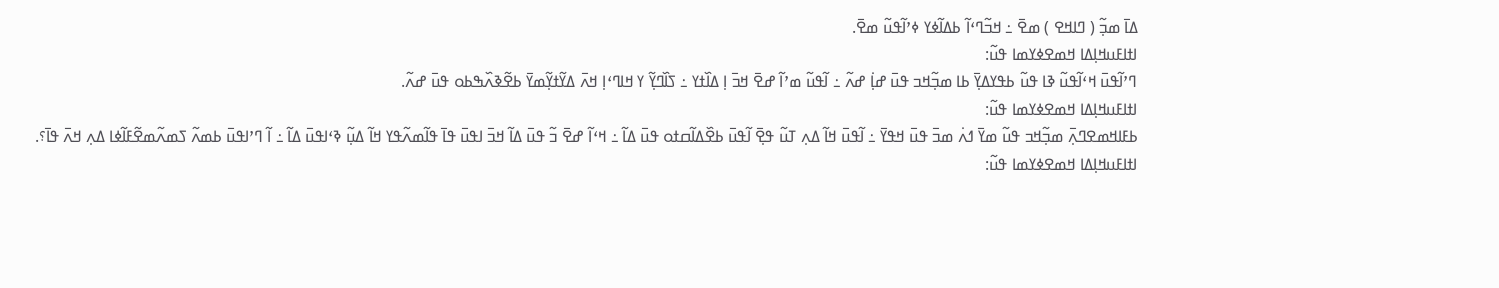ߡߊ߫ ߘߏ߲߬ ( ߣߊߞߐ ) ߘߐ߫ ߸ ߞߏ߬ߣߵߊ߬ ߕߡߊ߬ߦߌ ߦߴߊ߬ߟߎ߬ ߘߐ߫.
ߊߙߊߓߎߞߊ߲ߡߊ ߞߘߐߦߌߘߊ ߟߎ߬:
ߣߴߊ߬ߟߎ߫ ߞߵߊ߬ߟߎ߬ ߢߊ ߟߎ߬ ߕߟߌߡߌ߲߫ ߕߊ ߘߏ߲߬ߞߏ ߟߎ߫ ߝߊ߲߭ ߝߍ߬ ߸ ߊ߬ߟߎ߬ ߘߴߊ߬ ߝߐ߫ ߞߏ߫ ߊ߲ ߡߊ߰ߙߌ ߸ ߖߊ߰ߣߌ߲߬ ߌ ߞߊߣߵߊ߲ ߞߍ߫ ߡߌ߬ߙߌ߲߬ߘߌ߫ ߕߐ߬ߢߍ߰ߒߕߋ ߟߎ߫ ߝߍ߬.
ߊߙߊߓߎߞߊ߲ߡߊ ߞߘߐߦߌߘߊ ߟߎ߬:
ߕߓߊߞߘߐߣߍ߲߫ ߘߏ߲߬ߞߏ ߟߎ߬ ߘߌ߫ ߗߍ߭ ߘߏ߫ ߟߎ߫ ߞߟߌ߫ ߸ ߊ߬ߟߎ߫ ߞߊ߬ ߡߍ߲ ߠߎ߬ ߟߐ߲߫ ߊ߬ߟߎ߫ ߕߐ߰ߡߊ߬ߛߙߋ ߟߎ߫ ߡߊ߬ ߸ ߞߵߊ߬ ߝߐ߫ ߏ߬ ߟߎ߫ ߡߊ߬ ߞߏ߫ ߊߟߎ߫ ߟߊ߫ ߟߊ߬ߘߍ߬ߟߌ ߞߊ߬ ߡߎ߲߬ ߢߵߊߟߎ߫ ߡߊ߬ ߸ ߊ߬ ߣߴߊߟߎ߫ ߕߘߍ߬ ߖߘߍ߬ߘߐ߬ߓߊ߬ߦߊ ߡߍ߲ ߞߍ߫ ߟߊ߫؟.
ߊߙߊߓߎߞߊ߲ߡߊ ߞߘߐߦߌߘߊ ߟߎ߬: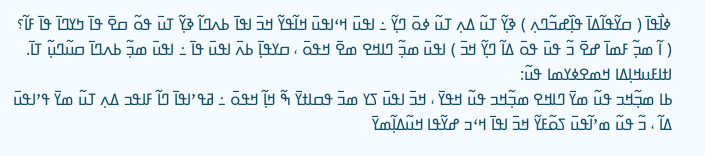ߦߊ߯ߟߊ߫ ( ߛߌ߬ߟߊ߬ߡߊ߫ ߟߊ߲߰ߝߏ߬ߣߍ߲ ) ߢߌ߲߬ ߠߎ߬ ߡߍ߲ ߠߎ߬ ߦߋ߫ ߣߌ߲߬ ߸ ߊߟߎ߫ ߞߵߊߟߎ߫ ߞߊ߬ߟߌ߬ ߞߏ߫ ߊߟߊ߫ ߕߍߣߊ߬ ߢߌ߲߬ ߠߎ߫ ߟߋ߬ ߛߐ߫ ߟߊ߫ ߤߌߣߊ߫ ߟߊ߫ ߓߊ߬؟ ( ߊ߬ ߘߏ߲߬ ߓߘߊ߫ ߝߐ߫ ߏ߬ ߟߎ߫ ߟߋ߫ ߡߊ߬ ߣߌ߲߬ ߞߏ߫ ) ߊߟߎ߫ ߘߏ߲߬ ߣߊߞߐ ߘߐ߫ ߞߟߋ߫ ، ߛߌߟߊ߲߫ ߕߍ߫ ߊߟߎ߫ ߟߊ߫ ߸ ߊߟߎ߫ ߘߏ߲߬ ߕߍߣߊ߫ ߛߎ߬ߣߎ߲߬ ߠߊ߫.
ߊߙߊߓߎߞߊ߲ߡߊ ߞߘߐߦߌߘߊ ߟߎ߬:
ߕߊ ߘߏ߲߬ߞߏ ߟߎ߬ ߘߌ߫ ߣߊߞߐ ߘߏ߲߬ߞߏ ߟߎ߬ ߞߟߌ߫ ، ߞߏ߫ ߊߟߎ߫ ߖߌ ߘߏ߫ ߟߛߊߙߌ߫ ߒ߬ ߞߊ߲߬ ߞߟߋ߫ ߸ ߥߟߴߊߟߊ߫ ߣߊ߬ ߓߊߟߏ ߡߍ߲ ߠߎ߬ ߘߌ߫ ߟߴߊߟߎ߫ ߡߊ߬ ، ߏ߬ ߟߎ߬ ߘߴߊ߬ߟߎ߫ ߖߋ߬ߓߌ߬ ߞߏ߫ ߊߟߊ߫ ߞߵߏ ߝߌ߬ߟߊ ߞߎ߬ߡߊ߲߬ߘߌ߫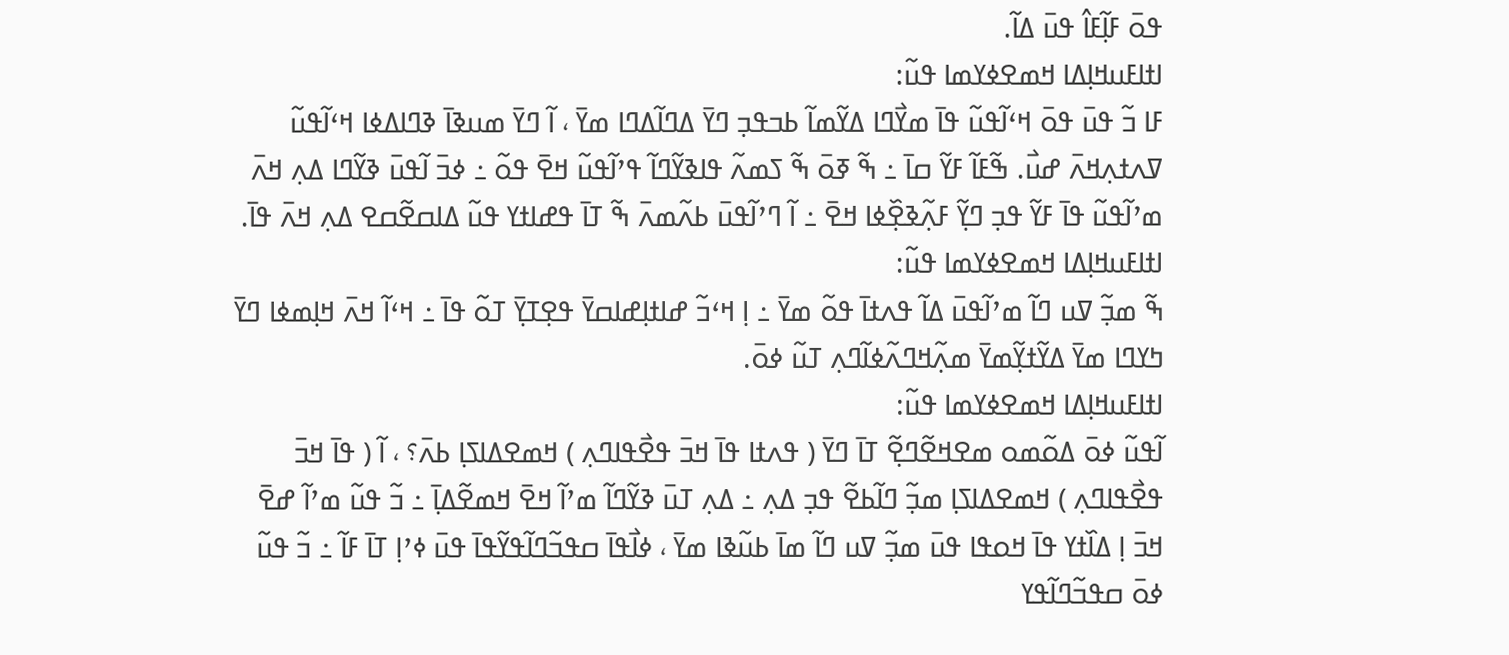ߟߋ߫ ߓߊ߲߬ߓߊ߮ ߟߎ߫ ߡߊ߬.
ߊߙߊߓߎߞߊ߲ߡߊ ߞߘߐߦߌߘߊ ߟߎ߬:
ߓߊ ߏ߬ ߟߎ߫ ߟߋ߫ ߞߵߊ߬ߟߎ߬ ߟߊ߫ ߘߌ߯ߣߊ ߡߌ߬ߘߊ߬ ߕߏߟߏ߲ ߣߌ߫ ߡߣߊ߬ߡߣߊ ߘߌ߫ ، ߊ߬ ߣߌ߫ ߘߎߢߊ߫ ߢߣߊߡߦߊ ߞߵߊ߬ߟߎ߬ ߜߍߙߍ߲ߞߍ߫ ߝߎ߯. ߒ߬ߓߊ߬ ߓߌ߬ ߛߊ߫ ߸ ߒ߬ ߧߋ߫ ߒ߬ ߖߘߍ߬ ߟߊߢߌ߬ߣߊ߬ ߟߴߊ߬ߟߎ߬ ߞߐ߫ ߟߋ߬ ߸ ߦߏ߫ ߊ߬ߟߎ߫ ߢߌ߬ߣߊ ߡߍ߲ ߞߍ߫ ߘߴߊ߬ߟߎ߬ ߟߊ߫ ߓߌ߬ ߟߏ߲ ߣߌ߲߬ ߓߍ߲߬ߢߐ߲߰ߦߊ ߞߐ߫ ߸ ߊ߬ ߣߴߊ߬ߟߎ߫ ߕߍ߬ߘߍ߫ ߒ߬ ߠߊ߫ ߟߝߊߙߌ ߟߎ߬ ߡߊߛߐ߬ߛߐ ߡߍ߲ ߞߍ߫ ߟߊ߫.
ߊߙߊߓߎߞߊ߲ߡߊ ߞߘߐߦߌߘߊ ߟߎ߬:
ߒ߬ ߘߏ߲߬ ߜߎ ߣߊ߬ ߘߴߊ߬ߟߎ߫ ߡߊ߬ ߟߍߙߊ߫ ߟߋ߬ ߘߌ߫ ߸ ߊ߲ ߞߵߏ߬ ߝߊߙߊ߲ߝߊߛߌ߫ ߟߐ߲ߠߌ߲߫ ߠߋ߬ ߟߊ߫ ߸ ߞߵߊ߬ ߞߍ߫ ߞߊ߲ߘߦߊ ߣߌ߫ ߤߌߣߊ ߘߌ߫ ߡߌ߬ߙߌ߲߬ߘߌ߫ ߘߍ߲߬ߞߣߍ߬ߦߊ߬ߣߍ߲ ߠߎ߬ ߦߋ߫.
ߊߙߊߓߎߞߊ߲ߡߊ ߞߘߐߦߌߘߊ ߟߎ߬:
ߊ߬ߟߎ߬ ߦߋ߫ ߡߋ߬ߘߋ ߘߐߞߐ߬ߣߐ߲߬ ߠߊ߫ ߣߌ߫ ( ߟߍߙߊ ߟߊ߫ ߞߏ߫ ߟߐ߯ߟߊߣߍ߲ ) ߞߘߐߡߊߖߊ߲ ߕߍ߫؟ ، ߊ߬ ( ߟߊ߫ ߞߏ߫ ߟߐ߯ߟߊߣߍ߲ ) ߞߘߐߡߊߖߊ߲ ߘߏ߲߬ ߣߊ߬ߕߐ߬ ߟߏ߲ ߡߍ߲ ߸ ߡߍ߲ ߠߎ߫ ߢߌ߬ߣߊ߬ ߘߴߊ߬ ߞߐ߫ ߞߘߐ߬ߡߊ߲߫ ߸ ߏ߬ ߟߎ߬ ߘߴߊ߬ ߝߐ߫ ߞߏ߫ ߊ߲ ߡߊ߰ߙߌ ߟߊ߫ ߞߋߟߊ ߟߎ߫ ߘߏ߲߬ ߜߎ ߣߊ߬ ߘߊ߫ ߕߎ߬ߢߊ ߘߌ߫ ، ߦߊ߯ߟߊ߫ ߛߟߏ߬ߣߊ߬ߟߌ߬ߟߊ߫ ߟߎ߫ ߦߴߊ߲ ߠߊ߫ ߓߊ߬ ߸ ߏ߬ ߟߎ߬ ߦߋ߫ ߛߟߏ߬ߣߊ߬ߟߌ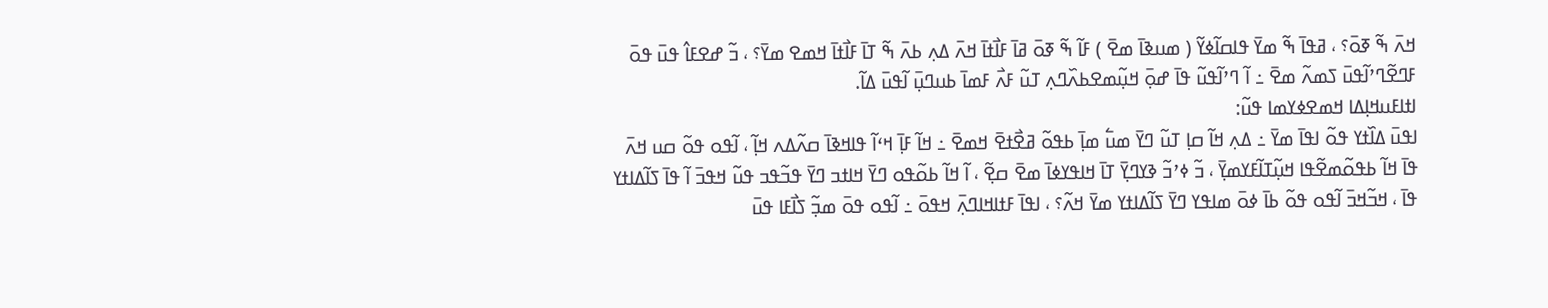ߞߍ߫ ߒ߬ ߧߋ߫؟ ، ߥߟߊ߫ ߒ߬ ߘߌ߫ ߟߊߛߊ߬ߦߌ߬ ( ߘߎߢߊ߫ ߘߐ߫ ) ߓߊ߬ ߒ߬ ߧߋ߫ ߥߊ߫ ߓߊ߯ߙߊ߫ ߞߍ߫ ߡߍ߲ ߕߍ߫ ߒ߬ ߠߊ߫ ߓߊ߯ߙߊ߫ ߞߘߐ ߘߌ߫؟ ، ߏ߬ ߝߐߓߊ߮ ߟߎ߫ ߟߋ߫ ߓߣߐ߬ߣߴߊ߬ߟߎ߫ ߖߘߍ߬ ߘߐ߫ ߸ ߊ߬ ߣߴߊ߬ߟߎ߬ ߟߊ߫ ߝߋ߲߫ ߞߎ߲߬ߘߐߕߍ߰ߣߍ߲ ߠߎ߬ ߓߍ߯ ߓߘߊ߫ ߕߎߣߎ߲߫ ߊ߬ߟߎ߫ ߡߊ߬.
ߊߙߊߓߎߞߊ߲ߡߊ ߞߘߐߦߌߘߊ ߟߎ߬:
ߊߟߎ߫ ߡߊ߰ߙߌ ߟߋ߬ ߊߟߊ߫ ߘߌ߫ ߸ ߡߍ߲ ߞߊ߬ ߛߊ߲ ߠߎ߬ ߣߌ߫ ߘߎ߱ ߘߊ߲߫ ߕߟߋ߬ ߥߐ߯ߙߐ߫ ߞߘߐ߫ ߸ ߞߊ߬ ߓߊ߲߫ ߞߵߊ߬ ߟߊߞߢߊ߫ ߛߍ߬ߡߍ ߞߊ߲߬ ، ߊ߬ߟߋ ߟߋ߬ ߛߎ ߞߍ߫ ߟߊ߫ ߞߊ߬ ߕߟߋ߬ߘߐ߬ߟߊ ߞߎ߲߬ߠߊ߬ߓߌߘߌ߲߫ ، ߏ߬ ߦߴߏ߬ ߢߌߣߌ߲߫ ߠߊ߫ ߞߊߟߌߦߊ߫ ߘߐ߫ ߛߐ߲߬ ، ߊ߬ ߞߊ߬ ߕߋ߬ߟߋ ߣߌ߫ ߞߊߙߏ ߣߌ߫ ߟߏ߬ߟߏ ߟߎ߬ ߞߟߏ߫ ߊ߬ ߟߊ߫ ߖߊ߬ߡߊߙߌ ߟߊ߫ ، ߞߏ߬ߞߏ߫ ߊ߬ߟߋ ߟߋ߬ ߕߊ߫ ߦߋ߫ ߘߊߟߌ ߣߌ߫ ߖߊ߬ߡߊߙߌ ߘߌ߫ ߞߍ߬؟ ، ߊߟߊ߫ ߓߙߊߞߊߣߍ߲߫ ߞߟߋ߫ ߸ ߊ߬ߟߋ ߟߋ߫ ߘߏ߲߬ ߖߊ߯ߓߊ ߟߎ߫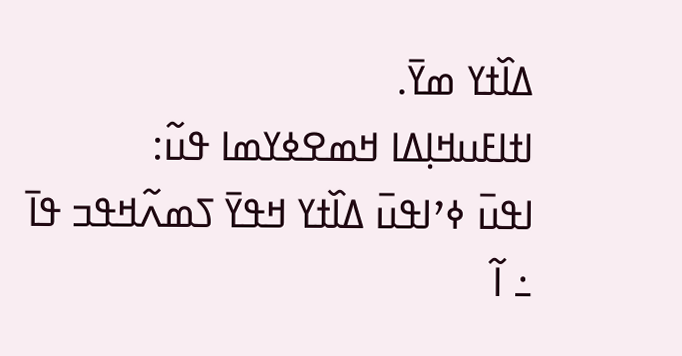ߡߊ߰ߙߌ ߘߌ߫.
ߊߙߊߓߎߞߊ߲ߡߊ ߞߘߐߦߌߘߊ ߟߎ߬:
ߊߟߎ߫ ߦߴߊߟߎ߫ ߡߊ߰ߙߌ ߞߟߌ߫ ߖߘߍ߬ߞߟߏ ߟߊ߫ ߸ ߊ߬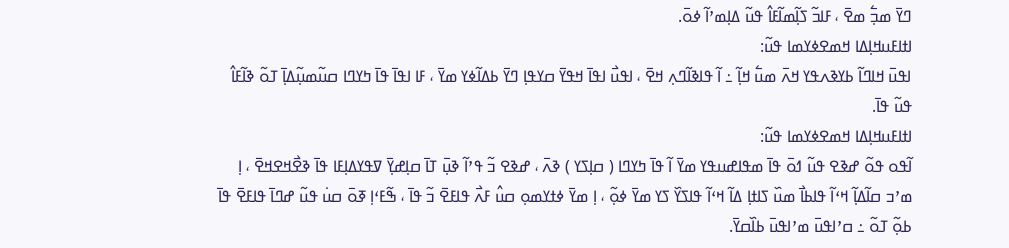ߣߌ߫ ߘߏ߲߱ ߘߐ߫ ، ߓߊߏ߬ ߖߊ߲߬ߘߊ߬ߓߊ߮ ߟߎ߬ ߡߊ߲ߘߴߊ߬ ߦߋ߫.
ߊߙߊߓߎߞߊ߲ߡߊ ߞߘߐߦߌߘߊ ߟߎ߬:
ߊߟߎ߫ ߞߊߣߊ߬ ߕߌߢߍߟߌ ߞߍ߫ ߘߎ߱ ߞߊ߲߬ ߸ ߊ߬ ߟߊߢߊ߬ߣߍ߲ ߞߐ߫ ، ߊߟߎ߯ ߊߟߊ߫ ߞߟߌ߫ ߛߌߟߊ߲ ߣߌ߫ ߕߡߊ߬ߦߌ ߘߌ߫ ، ߓߊ ߊߟߊ߫ ߟߊ߫ ߤߌߣߊ ߛߎ߬ߘߎ߲߬ߡߊ߲߫ ߠߋ߬ ߢߊ߬ߓߊ߮ ߟߎ߬ ߟߊ߫.
ߊߙߊߓߎߞߊ߲ߡߊ ߞߘߐߦߌߘߊ ߟߎ߬:
ߊ߬ߟߋ ߟߋ߬ ߝߢߐ ߟߎ߬ ߗߋ߫ ߟߊ߫ ߘߟߊߝߎߟߌ ߘߌ߫ ߊ߬ ߟߊ߫ ߤߌߣߊ ( ߛߊ߲ߖߌ ) ߢߍ߫ ، ߝߢߐ ߏ߬ ߟߴߊ߬ ߢߎ߲߫ ߠߊ߫ ߛߊ߲ߝߌ߲߫ ߜߟߌߡߊ߲ߓߊ ߟߊ߫ ߢߐ߯ߞߐߞߐ߫ ، ߊ߲ ߘߴߏ ߛߊ߬ߡߊ߲߬ ߞߵߊ߬ ߟߊߕߊ߯ ߘߎ߰ ߖߊߙߊ߲ ߡߊ߬ ߞߵߊ߬ ߟߊߖߌ߰ ߖߌ ߘߌ߫ ߦߋ߲߬ ، ߊ߲ ߘߌ߫ ߦߙߌߘߋ߲ ߛߎ߮ ߓߍ߯ ߟߊߓߐ߫ ߏ߬ ߟߊ߫ ، ߒ߬ߓߵߊ߲ ߧߋ߫ ߛߎ߭ ߟߎ߬ ߝߣߊ߫ ߟߊߓߐ߫ ߟߊ߫ ߕߋ߲߬ ߠߋ߬ ߸ ߛߴߊߟߎ߫ ߘߴߊߟߎ߫ ߕߊ߰ߛߌ߫.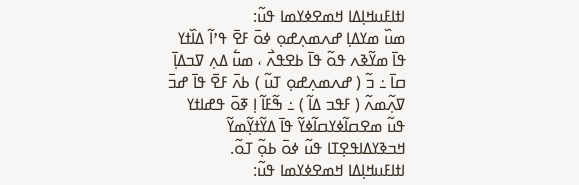ߊߙߊߓߎߞߊ߲ߡߊ ߞߘߐߦߌߘߊ ߟߎ߬:
ߘߎ߰ ߘߌߡߊ߲ ߝߍߘߍ߲ߝߋ߲ ߦߋ߫ ߓߐ߫ ߟߴߊ߬ ߡߊ߰ߙߌ ߟߊ߫ ߘߌ߬ߢߍ ߟߋ߬ ߟߊ߫ ߕߐߟߍ߯ ، ߘߎ߱ ߡߍ߲ ߜߏߡߊ߲߫ ߛߊ߫ ߸ ߏ߬ ( ߝߍߘߍ߲ߝߋ߲ ߠߎ߬ ) ߕߍ߫ ߓߐ߫ ߟߊ߫ ߝߏ߫ ߜߍ߲߬ߘߍ߬ ( ߓߟߏ ߡߊ߬ ) ߸ ߒ߬ߓߊ߬ ߊ߲ ߧߋ߫ ߟߝߊߙߌ ߟߎ߬ ߘߐߛߊ߬ߦߌߛߊ߬ߦߌ߬ ߟߊ߫ ߡߌ߬ߙߌ߲߬ߘߌ߬ ߞߏߢߌߡߊߟߐ߲ߠߊ ߟߎ߬ ߦߋ߫ ߕߋ߲߬ ߠߋ߬.
ߊߙߊߓߎߞߊ߲ߡߊ ߞߘߐߦߌߘߊ ߟߎ߬: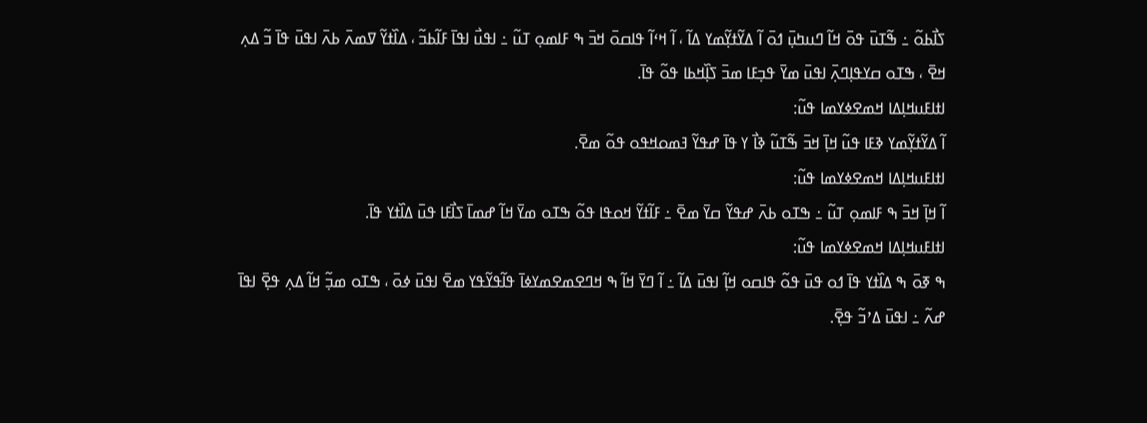ߖߊ߯ߕߋ߬ ߸ ߒ߬ߠߎ߫ ߟߋ߫ ߞߊ߬ ߣߎߤߎ߲߫ ߗߋ߫ ߊ߬ ߡߌ߬ߙߌ߲߬ߘߌ ߡߊ߬ ، ߊ߬ ߞߵߊ߬ ߟߊߛߋ߫ ߞߏ߫ ߒ ߓߊߘߋ߲ ߠߎ߬ ߸ ߊߟߎ߯ ߊߟߊ߫ ߓߊ߬ߕߏ߬ ، ߡߊ߰ߙߌ߬ ߜߘߍ߫ ߕߍ߫ ߊߟߎ߫ ߟߊ߫ ߏ߬ ߡߍ߲ ߞߐ߫ ، ߒߠߋ ߛߌߟߊ߲ߣߍ߲߫ ߊߟߎ߫ ߘߌ߫ ߟߏ߲ߓߊ ߘߏ߫ ߖߊ߲߰ߞߕߊ ߟߋ߬ ߟߊ߫.
ߊߙߊߓߎߞߊ߲ߡߊ ߞߘߐߦߌߘߊ ߟߎ߬:
ߊ߬ ߡߌ߬ߙߌ߲߬ߘߌ ߢߓߊ ߟߎ߬ ߞߊ߲߫ ߞߏ߫ ߒ߬ߠߎ߬ ߢߊ߯ ߌ ߟߊ߫ ߝߟߌ߬ ߔߘߋߞߟߋ ߟߋ߬ ߘߐ߫.
ߊߙߊߓߎߞߊ߲ߡߊ ߞߘߐߦߌߘߊ ߟߎ߬:
ߊ߬ ߞߊ߲߫ ߞߏ߫ ߒ ߓߊߘߋ߲ ߠߎ߬ ߸ ߒߠߋ ߕߍ߫ ߝߟߌ߬ ߛߌ߫ ߘߐ߫ ߸ ߓߊ߬ߙߌ߬ ߞߋߟߊ ߟߋ߬ ߒߠߋ ߘߌ߫ ߞߊ߬ ߝߘߊ߫ ߖߊ߯ߓߊ ߟߎ߫ ߡߊ߰ߙߌ ߟߊ߫.
ߊߙߊߓߎߞߊ߲ߡߊ ߞߘߐߦߌߘߊ ߟߎ߬:
ߒ ߧߋ߫ ߒ ߡߊ߰ߙߌ ߟߊ߫ ߗߋ ߟߎ߫ ߟߋ߬ ߟߊߛߋ ߞߊ߲߬ ߊߟߎ߫ ߡߊ߬ ߸ ߊ߬ ߣߌ߫ ߞߊ߬ ߒ ߞߣߐߘߐߘߌߦߊ߫ ߟߊ߬ߟߌ߬ߟߌ ߘߐ߫ ߊߟߎ߫ ߦߋ߫ ، ߒߠߋ ߘߏ߲߬ ߞߊ߬ ߡߍ߲ ߟߐ߲߫ ߊߟߊ߫ ߝߍ߬ ߸ ߊߟߎ߫ ߡߴߏ߬ ߟߐ߲߫.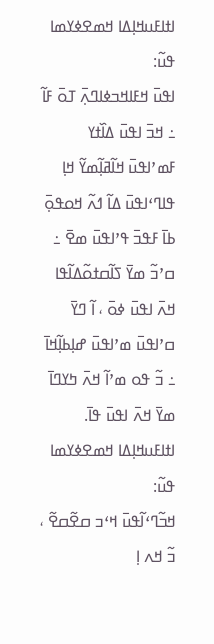ߊߙߊߓߎߞߊ߲ߡߊ ߞߘߐߦߌߘߊ ߟߎ߬:
ߊߟߎ߫ ߞߓߊߞߏߦߊߣߍ߲߫ ߠߋ߫ ߓߊ߬ ߸ ߞߏ߫ ߊߟߎ߫ ߡߊ߰ߙߌ ߓߘߴߊߟߎ߫ ߞߊ߬ߥߊ߲߬ߘߌ߬ ߞߊ߲ ߟߊߣߵߊߟߎ߫ ߡߊ߬ ߗߍ߬ ߞߋߟߋ߲߫ ߕߊ߫ ߓߟߏ߫ ߟߴߊߟߎ߫ ߘߐ߫ ߸ ߛߴߏ߬ ߘߌ߫ ߖߊ߬ߛߙߋ߬ߡߊ߬ߟߊ ߞߍ߫ ߊߟߎ߫ ߦߋ߫ ، ߊ߬ ߣߌ߫ ߛߴߊߟߎ߫ ߘߴߊߟߎ߫ ߝߊ߲ߕߊ߲߬ߞߊ߫ ߸ ߏ߬ ߟߋ ߘߴߊ߬ ߞߍ߫ ߤߌߣߊ߫ ߘߌ߫ ߞߍ߫ ߊߟߎ߫ ߟߊ߫.
ߊߙߊߓߎߞߊ߲ߡߊ ߞߘߐߦߌߘߊ ߟߎ߬:
ߞߏ߬ߣߵߊ߬ߟߎ߫ ߞߵߏ ߛߐ߬ߛߐ߬ ، ߏ߬ ߞߍ ߊ߲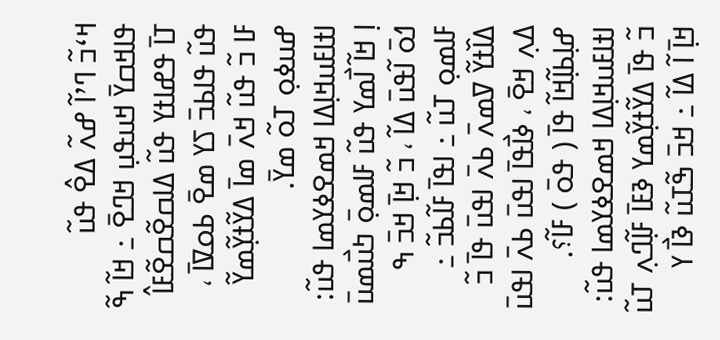ߞߵߏ߬ ߣߴߊ߬ ߝߍ߬ ߡߐ߮ ߟߎ߬ ߟߊߞߛߌ߫ ߞߎߟߎ߲ ߞߣߐ߫ ߸ ߞߊ߬ ߒ߬ ߠߊ߫ ߟߝߊߙߌ ߟߎ߬ ߡߊߛߐ߬ߛߐ߬ߓߊ߮ ߟߎ߬ ߟߊߕߏ߫ ߖߌ ߘߐ߫ ߕߋߜߊ߫ ، ߓߊ ߏ߬ ߟߎ߬ ߞߍ߫ ߘߊ߫ ߡߌ߬ߙߌ߲߬ߘߌ߬ ߝߎߦߋ߲ ߠߋ߬ ߘߌ߫.
ߊߙߊߓߎߞߊ߲ߡߊ ߞߘߐߦߌߘߊ ߟߎ߬:
ߊ߲ ߞߊ߬ ߊ߯ߘߌ ߟߎ߬ ߓߊߘߋ߲߫ ߤߎ߯ߘߎ߫ ߗߋ߫ ߊ߬ߟߎ߫ ߡߊ߬ ، ߏ߬ ߞߊ߲߫ ߞߏ߫ ߒ ߓߊߘߋ߲ ߠߎ߬ ߸ ߊߟߊ߫ ߓߊ߬ߕߏ߬ ߸ ߡߊ߰ߙߌ߬ ߜߘߍ߫ ߕߍ߫ ߊߟߎ߫ ߟߊ߫ ߏ߬ ߡߍ߲ ߞߐ߫ ، ߦߊ߯ߟߊ߫ ߊߟߎ߫ ߕߍ߫ ߊߟߎ߫ ߝߊ߲ߕߊ߲߬ߞߊ߬ ߟߊ߫ ( ߟߋ߫ ) ߓߊ߬؟.
ߊߙߊߓߎߞߊ߲ߡߊ ߞߘߐߦߌߘߊ ߟߎ߬:
ߏ߬ ߟߊ߫ ߡߌ߬ߙߌ߲߬ߘߌ ߢߓߊ߫ ߓߊ߲߬ߣߍ߲ ߠߎ߬ ߞߊ߲߫ ߊ߬ ߡߊ߬ ߸ ߞߏ߫ ߒ߬ߠߎ߬ ߢߊ߯ ߌ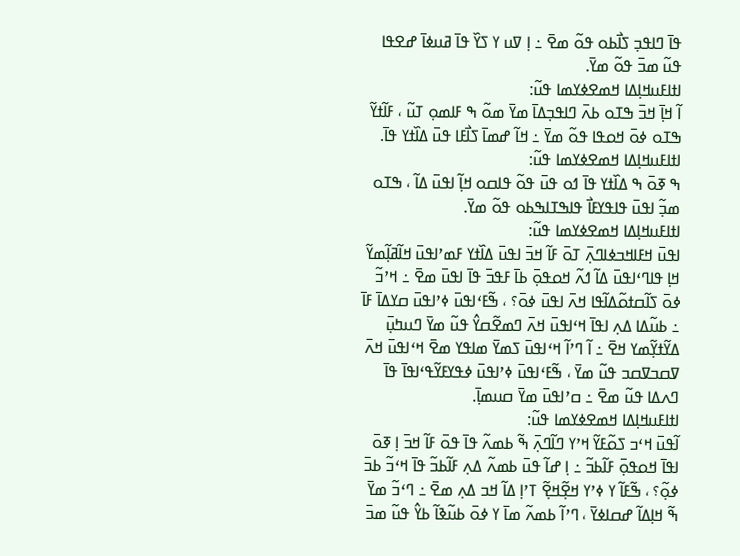ߟߊ߫ ߣߊߟߏ߲ ߖߊ߯ߕߋ ߟߋ߬ ߘߐ߫ ߸ ߊ߲ ߜߎ ߌ ߖߌ߰ ߟߊ߫ ߥߎߦߊ߫ ߝߐߟߊ ߟߎ߬ ߘߏ߫ ߟߋ߬ ߘߌ߫.
ߊߙߊߓߎߞߊ߲ߡߊ ߞߘߐߦߌߘߊ ߟߎ߬:
ߊ߬ ߞߊ߲߫ ߞߏ߫ ߒߠߋ ߕߍ߫ ߣߊߟߏ߲ߡߊ߫ ߘߌ߫ ߘߋ߬ ߒ ߓߊߘߋ߲ ߠߎ߬ ، ߓߊ߬ߙߌ߬ ߒߠߋ ߦߋ߫ ߞߋߟߊ ߟߋ߬ ߘߌ߫ ߸ ߞߊ߬ ߝߘߊ߫ ߖߊ߯ߓߊ ߟߎ߫ ߡߊ߰ߙߌ ߟߊ߫.
ߊߙߊߓߎߞߊ߲ߡߊ ߞߘߐߦߌߘߊ ߟߎ߬:
ߒ ߧߋ߫ ߒ ߡߊ߰ߙߌ ߟߊ߫ ߗߋ ߟߎ߫ ߟߋ߬ ߟߊߛߋ ߞߊ߲߬ ߊߟߎ߫ ߡߊ߬ ، ߒߠߋ ߘߏ߲߬ ߊߟߎ߫ ߟߊߟߌߓߊ߯ ߟߊߒߠߊߒߕߋ ߟߋ߬ ߘߌ߫.
ߊߙߊߓߎߞߊ߲ߡߊ ߞߘߐߦߌߘߊ ߟߎ߬:
ߊߟߎ߫ ߞߓߊߞߏߦߊߣߍ߲߫ ߠߋ߫ ߓߊ߬ ߞߏ߫ ߊߟߎ߫ ߡߊ߰ߙߌ ߓߘߴߊߟߎ߫ ߞߊ߬ߥߊ߲߬ߘߌ߬ ߞߊ߲ ߟߊߣߵߊߟߎ߫ ߡߊ߬ ߗߍ߬ ߞߋߟߋ߲߫ ߕߊ߫ ߓߟߏ߫ ߟߊ߫ ߊߟߎ߫ ߘߐ߫ ߸ ߞߴߏ߬ ߦߋ߫ ߖߊ߬ߛߙߋ߬ߡߊ߬ߟߊ ߞߍ߫ ߊߟߎ߫ ߦߋ߫؟ ، ߒ߬ߓߵߊߟߎ߫ ߦߴߊߟߎ߫ ߛߌߡߊ߫ ߓߊ߫ ߸ ߕߎ߬ߡߊ ߡߍ߲ ߊߟߊ߫ ߞߵߊߟߎ߫ ߞߍ߫ ߣߘߐ߬ߛߌ߮ ߟߎ߬ ߘߌ߫ ߣߎߤߎ߲߫ ߡߌ߬ߙߌ߲߬ߘߌ ߞߐ߫ ߸ ߊ߬ ߣߴߊ߬ ߞߵߊߟߎ߫ ߖߘߌ߫ ߘߊߟߌ ߘߐ߫ ߞߵߊߟߎ߫ ߞߍ߫ ߜߛߏߜߛߏ ߟߎ߬ ߘߌ߫ ، ߒ߬ߓߵߊߟߎ߫ ߦߴߊߟߎ߫ ߦߟߌߓߌ߬ߟߵߊߟߊ߫ ߟߊ߫ ߣߍߡߊ ߟߎ߬ ߘߐ߫ ߸ ߛߴߊߟߎ߫ ߘߌ߫ ߛߎߘߊ߲߫.
ߊߙߊߓߎߞߊ߲ߡߊ ߞߘߐߦߌߘߊ ߟߎ߬:
ߊ߬ߟߎ߫ ߞߵߏ ߖߋ߬ߓߌ߬ ߞߴߌ ߣߊ߬ߣߍ߲߫ ߒ߬ ߕߘߍ߬ ߟߊ߫ ߟߋ߫ ߓߊ߬ ߞߏ߫ ߊ߲ ߧߋ߫ ߊߟߊ߫ ߞߋߟߋ߲߫ ߓߊ߬ߕߏ߬ ߸ ߊ߲ ߝߊ߬ ߟߎ߫ ߕߘߍ߬ ߡߍ߲ ߓߊ߬ߕߏ߬ ߟߊ߫ ߞߵߏ߬ ߕߏ߫ ߦߋ߲߬؟ ، ߒ߬ߓߊ߬ ߌ ߦߴߌ ߞߐ߲߬ߞߐ߲߬ ߠߴߊ߲ ߡߊ߬ ߞߏ ߡߍ߲ ߘߐ߫ ߸ ߣߵߏ߬ ߘߌ߫ ߒ߬ ߞߊ߲ߡߊ߬ ߝߛߊߦߌ߫ ، ߣߴߊ߬ ߕߘߍ߬ ߘߊ߫ ߌ ߦߋ߫ ߕߎ߬ߢߊ߬ ߕߌ߮ ߟߎ߬ ߘߏ߫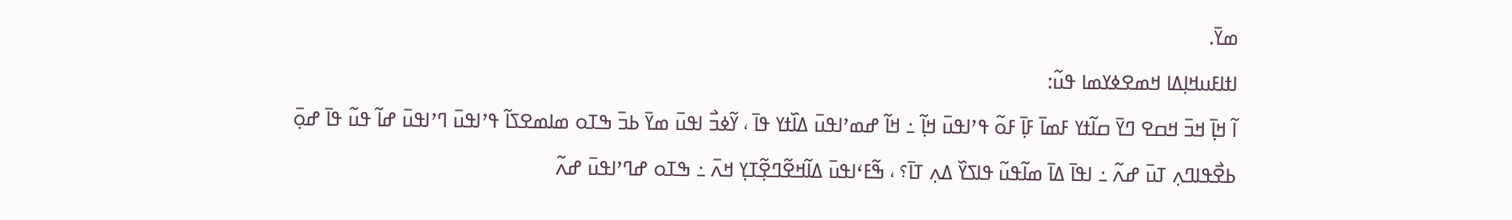ߘߌ߫.
ߊߙߊߓߎߞߊ߲ߡߊ ߞߘߐߦߌߘߊ ߟߎ߬:
ߊ߬ ߞߊ߲߫ ߞߏ߫ ߞߛߐ ߣߌ߫ ߛߊ߬ߙߌ ߓߘߊ߫ ߓߊ߲߫ ߓߋ߬ ߟߴߊߟߎ߫ ߞߊ߲߬ ߸ ߞߊ߬ ߝߘߴߊߟߎ߫ ߡߊ߰ߙߌ ߟߊ߫ ، ߌ߬ߦߏ߯ ߊߟߎ߫ ߘߌ߫ ߕߏ߫ ߒߠߋ ߘߊߘߐߖߊ߬ ߟߴߊߟߎ߫ ߣߴߊߟߎ߫ ߝߊ߬ ߟߎ߬ ߟߊ߫ ߝߋ߲߫ ߕߐ߯ߟߊߣߍ߲ ߠߎ߫ ߝߍ߬ ߸ ߊߟߊ߫ ߡߊ߫ ߘߊ߬ߟߎ߬ ߟߊߖߌ߰ ߡߍ߲ ߠߊ߫؟ ، ߒ߬ߓߵߊߟߎ߫ ߡߊ߬ߞߐ߬ߣߐ߲߬ߠߌ߲ ߞߍ߫ ߸ ߒߠߋ ߝߣߴߊߟߎ߫ ߝߍ߬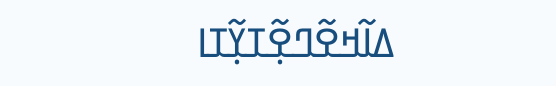ߡߊ߬ߞߐ߬ߣߐ߲߬ߠߌ߲߬ߠߊ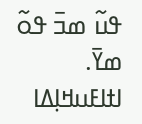ߟߎ߬ ߘߏ߫ ߟߋ߬ ߘߌ߫.
ߊߙߊߓߎߞߊ߲ߡߊ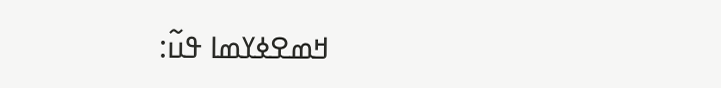ߞߘߐߦߌߘߊ ߟߎ߬: